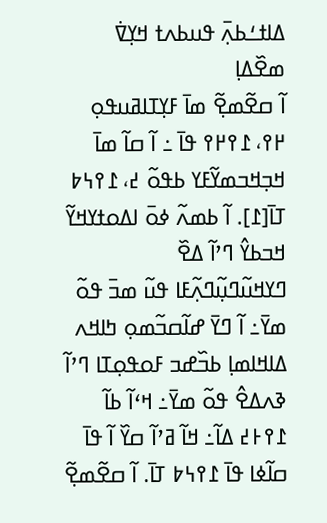ߡߊߙߑߕߍ߲߫ ߟߎߕߍߙ ߞߌ߲ߜ߭ ߘߐ߰ߡߊ߲
ߊ߬ ߛߐ߬ߘߐ߲߬ ߘߊ߫ ߓߌ߲ߠߊߥߎߟߋ߲ ߂߉، ߁߉߂߉ ߟߊ߫ ߸ ߊ߬ ߛߊ߬ ߘߊ߫ ߞߏ߲ߞߏߘߌ߬ߓߌ ߕߟߋ߬ ߄، ߁߉߆߈ ߠߊ߫[߁]. ߊ߬ ߕߘߍ߬ ߦߋ߫ ߊߡߋߙߌߞߌ߬ ߞߏߕߌ߮ ߣߴߊ߬ ߡߐ߰ ߣߌߞߎ߬ߣߎ߲߬ߣߍ߲߬ߓߊ ߟߎ߬ ߘߏ߫ ߟߋ߬ ߘߌ߫߸ ߊ߬ ߣߌ߫ ߝߊ߬ߛߏ߬ߘߋ߲ ߤߊߞߍ ߡߊߞߊߘߊ߲ ߕߏ߰ߝߏ ߓߋߟߋ߲ߠߊ ߣߴߊ߬ ߢߍߡߐ߮ ߟߋ߬ ߘߌ߫߸ ߞߵߊ߬ ߕߊ߬ ߁߉߅߄ ߡߊ߬߸ ߞߊ߬ ߥߴߊ߬ ߛߌ߰ ߊ߬ ߟߊ߫ ߛߊ߬ߦߊ ߟߊ߫ ߁߉߆߈ ߠߊ߫. ߊ߬ ߛߐ߬ߘߐ߲߬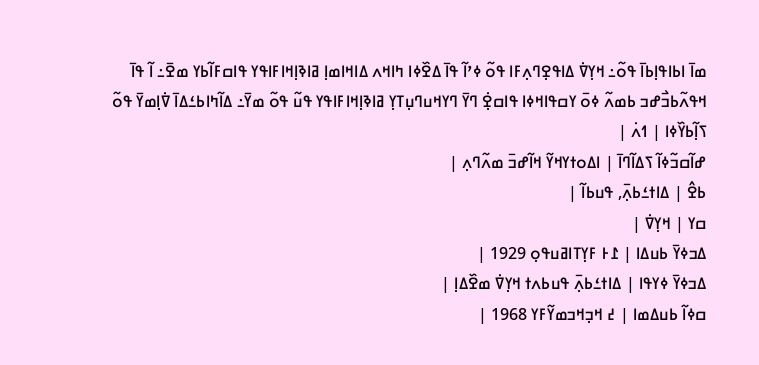ߘߊ߫ ߊߕߊߟߊ߲ߕߊ߫ ߟߋ߬߸ ߞߌ߲ߜ߭ ߡߊߟߐ߲ߣߍ߲ߓߊ ߟߋ߬ ߦߴߊ߬ ߟߊ߫ ߡߐ߰ߦߊ ߤߊߞߍ ߡߊߞߊߘߊ߲ ߥߊߢߊ߲ߞߊߓߊߟߌ ߟߊߛߓߊ߬ߕߌ ߘߐ߫߸ ߊ߬ ߟߊ߫ ߞߟߍ߬ߕߏ߯ߝߏ ߕߘߍ߬ ߦߋ߫ ߌߛߟߊߞߦߊ ߟߊߛߐ߲߭ ߣߌ߫ ߣߌߞߎߣߎ߲ߠߌ߲ ߥߊߢߊ߲ߞߊߓߊߟߌ ߟߎ߬ ߟߋ߬ ߘߌ߫߸ ߡߊ߬ߤߊߕߑߡߊ߫ ߜ߭ߊ߲ߘߌ߫ ߟߋ߬
ߖߊ߲߬ߕߌ߰ߦߊ | ߗߍ߭ |
ߝߊ߬ߛߏ߬ߦߊ߬ ߖߡߊ߬ߣߊ߫ | ߊߡߋߙߌߞߌ߬ ߞߊ߬ߝߏ߫ ߘߍ߬ߣߍ߲ |
ߕߐ߮ | ߡߊߙߑߕߍ߲߫, ߟߎߕߊ߬ |
ߛߌ | ߞߌ߲ߜ߭ |
ߡߏߦߌ߫ ߕߎߡߊ | ߁߅ ߓߌ߲ߠߊߥߎߟߋ߲ 1929 |
ߡߏߦߌ߫ ߦߌߟߊ | ߡߊߙߑߕߍ߲߫ ߟߎߕߍߙ ߞߌ߲ߜ߭ ߘߐ߰ߡߊ߲ |
ߛߦߊ߬ ߕߎߡߘߊ | ߄ ߞߏ߲ߞߏߘߌ߬ߓߌ 1968 |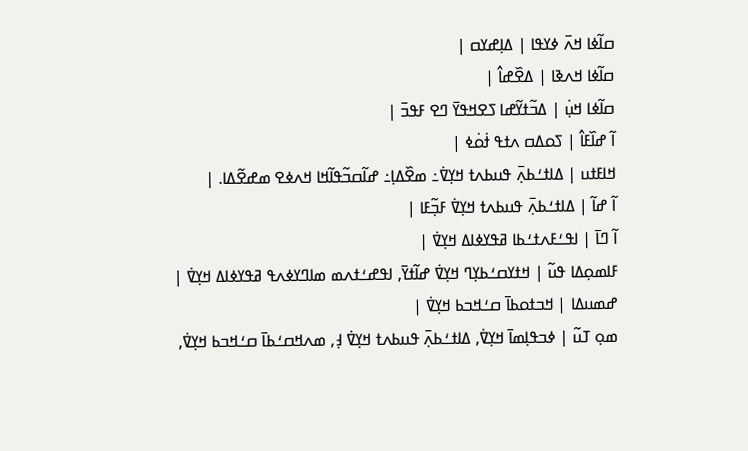ߛߊ߬ߦߊ ߞߍ߫ ߦߌߟߊ | ߡߊ߲ߝߌߛ |
ߛߊ߬ߦߊ ߞߍߢߊ | ߡߐ߰ߝߊ߮ |
ߛߊ߬ߦߊ ߞߎ߲߭ | ߡߏ߬ߙߌ߬ߝߊ ߖߐߞߟߌ߫ ߣߐ ߓߟߏ߫ |
ߊ߬ ߝߊ߰ߓߊ߮ | ߖߋߡߛ ߍߙߟ ߙ߭ߋ߭ߦ |
ߞߊߓߙߎ | ߡߊߙߑߕߍ߲߫ ߟߎߕߍߙ ߞߌ߲ߜ߭߸ ߘߐ߰ߡߊ߲߸ ߝߊ߬ߛߏ߬ߟߊ߬ߞߊ ߞߍߦߐ ߘߝߐ߬ߡߊ. |
ߊ߬ ߝߊ߬ | ߡߊߙߑߕߍ߲߫ ߟߎߕߍߙ ߞߌ߲ߜ߭ ߓߏ߲߬ߓߊ |
ߊ߬ ߣߊ߫ | ߊߟߑߓߍߙߑߕߊ ߥߟߌߦߊߡ ߞߌ߲ߜ߭ |
ߓߊߘߋ߲ߡߊ ߟߎ߬ | ߞߙߌߛߑߕߌ߲ߣ ߞߌ߲ߜ߭ ߝߊ߬ߙߌ߫, ߊߟߝߑߙߍߘ ߘߊߣߌߦߍߟ ߥߟߌߦߊߡ ߞߌ߲ߜ߭ |
ߝߘߎߡߊ | ߞߏߙߋߕߊ߫ ߛߑߞߏߕ ߞߌ߲ߜ߭ |
ߘߋ߲ ߠߎ߬ | ߦߏߟߊ߲ߘߊ߫ ߞߌ߲ߜ߭, ߡߊߙߑߕߍ߲߫ ߟߎߕߍߙ ߞߌ߲ߜ߭ ߃߲, ߘߍߞߛߑߕߊ߫ ߛߑߞߏߕ ߞߌ߲ߜ߭,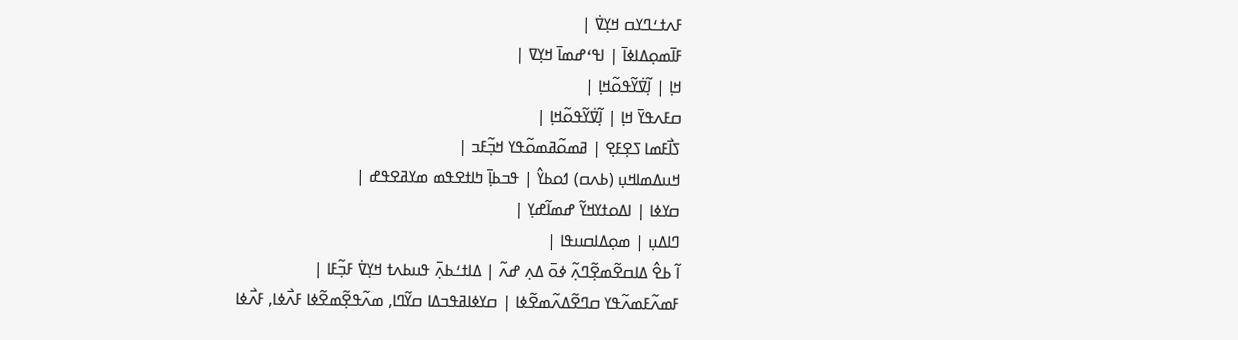ߓߍߙߑߣߌߛ ߞߌ߲ߜ߭ |
ߓߊ߫ߘߋ߲ߡߊߦߊ߫ | ߊߟߵߝߘߊ߫ ߞߌ߲ߜ |
ߞߊ߲ | ߊ߲߬ߜ߭ߌ߬ߟߋ߬ߞߊ߲ |
ߛߓߍߟߌ߫ ߞߊ߲ | ߊ߲߬ߜ߭ߌ߬ߟߋ߬ߞߊ߲ |
ߖߊ߯ߓߘߊ ߖߐ߲ߓߐ߲ | ߥߘߋ߬ߥߘߋ߬ߟߌ ߞߏ߲߬ߓߏ |
ߞߎߡߘߊߞߎ߲ (ߕߍߛ) ߗߋߕߌ߮ | ߟߏߕߊ߲߫ ߤߊߙߐߟߘ ߘߌߥߐߟߝ |
ߛߌߦߊ | ߊߡߋߙߌߞߌ߬ ߝߘߊ߬ߝߌ߲ |
ߣߊߡߎ߲ | ߘߋ߲ߡߊߛߎߟߊ |
ߊ߬ ߕߐ߮ ߡߊߛߐ߬ߘߐ߲߬ߣߍ߲߬ ߦߋ߫ ߡߍ߲ ߝߍ߬ | ߡߊߙߑߕߍ߲߫ ߟߎߕߍߙ ߞߌ߲ߜ߭ ߓߏ߲߬ߓߊ |
ߓߘߍ߬ߓߘߍ߬ߟߌ ߛߣߐ߬ߡߍ߬ߘߐ߬ߦߊ | ߛߌߦߊߥߟߏߡߊ ߛߌ߬ߣߊ, ߘߍ߬ߟߐ߲߬ߘߐ߬ߦߊ ߓߍ߯ߦߊ, ߓߍ߯ߦߊ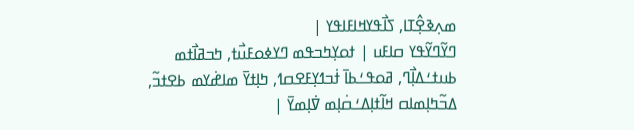ߘߍ߲ߢߐ߲߮ߠߊ, ߖߊ߯ߟߌߞߊߓߊߟߌ |
ߣߌ߬ߣߌ߬ߟߌ ߛߊߓߎ | ߙߋߌ߲ߤߏߟߘ ߣߌߦߋߓߎ߯ߙ, ߤߏߥߊ߯ߙߘ ߕߎߙߑߡߊ߲߯ߣ, ߥߋߟߑߕߊ߫ ߙ߭ߏߗߌ߲ߓߐߛߗ, ߤߊ߲ߙߌ߫ ߘߊߝ߭ߌߘ ߕߐߙߏ߬, ߡߏ߬ߤߊ߲ߘߊߛ ߞߊ߬ߙߊ߲ߡߑߛ߭ߊ߲ߘ ߜ߭ߊ߲ߘߌ߫ |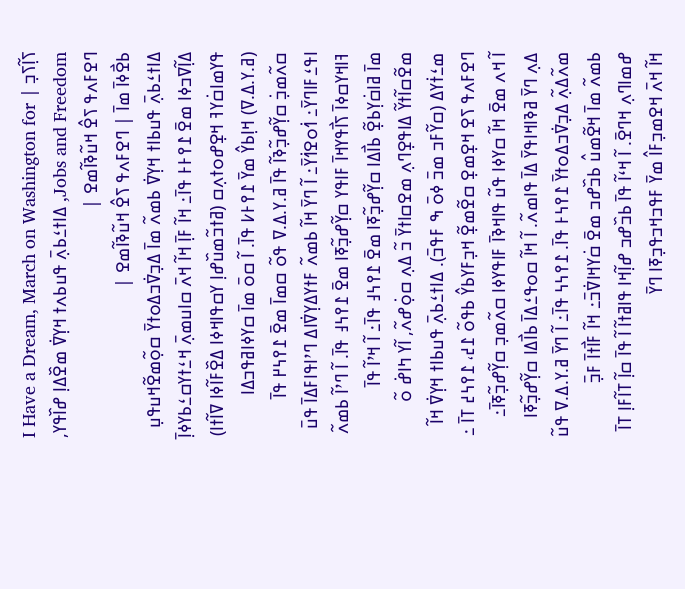ߖߊ߲߬ߖߏ߲ | I Have a Dream, March on Washington for Jobs and Freedom, ߡߊߙߑߕߍ߲߫ ߟߎߕߍߙ ߞߌ߲ߜ߭ ߘߐ߰ߡߊ߲ ߝߊ߰ߟߌ, ߣߐߓߍߟ ߖߐ߮ ߞߎ߬ߢߊ߬ߘߐ |
ߕߐ߯ߦߊ߫ ߘߊ߫ | ߣߐߓߍߟ ߖߐ߮ ߞߎ߬ߢߊ߬ߘߐ |
ߡߊߙߑߕߍ߲߫ ߟߎߕߊߙ ߞߌ߲ߜ߭ ߕߘߍ߬ ߘߊ߫ ߡߏ߲ߜ߭ߏߡߋߙߌ߫ ߛߋ߲߬ߘߐ߬ߞߎߟߎ߲ ߡߊ߲߬ߜߏߦߊ ߘߐ߫ ߁߉߅߅ ߟߊ߫߸ ߞߊ߬ ߓߊ߲߫ ߞߊ߬ ߞߍ߫ ߛߊߎߘߍ߲߫ ߞߑߙߌߛߑߕߌߦߊ߲߫ ߟߌߘߊߛ߭ߌߔ ߞߐ߲ߝߋߙߍ߲ߛ (ߥߙߏ߬ߘߎ߰ߝߊ߲ ߌߛߟߊߞߦߊ ߡߐ߰ߓߊ߬ߦߊ ߜߊ߬ߙߊ) (ߥ.ߌ.ߡ.ߜ) ߞߊ߲ߕߌ߮ ߘߌ߫ ߁߉߅߇ ߟߊ߫. ߊ߬ ߛߋ߫ ߘߊ߫ ߛߌߦߊߥߟߏߡߊ ߛߍ߬ߘߏ߲߭ ߛߌ߲߬ߝߏ߲߬ߢߊ߬ ߟߊ߫ ߥ.ߌ.ߡ.ߜ ߟߋ߬ ߛߘߊ߫ ߘߐ߫ ߁߉߆߂ ߟߊ߫ ߊߟߑߓߊߣߌ߫߸ ߗ߭ߋߐߗ߭ߌ߫߸ ߊ߬ ߣߌ߫ ߞߊ߬ ߕߘߍ߬ ߓߙߌߡߌ߲ߜ߭ߊߡ ߣߴߊߟߊߓߡߊ߫ ߟߎ߫ ߔߊߞߌߛߦߊ߫ ߖߊ߯ߟߌߞߊ߫ ߓߊߟߌ ߛߌ߲߬ߝߏ߲߬ߧߊ ߘߐ߫ ߁߉߆߃ ߟߊ߫. ߊ߬ ߣߴߊ߬ ߕߘߍ߬ ߘߊ߫ ߥߊߛ߭ߌ߲ߕߐ߲߬ ߕߊ߯ߡߊ ߛߌ߲߬ߝߏ߲߬ߧߊ ߘߐ߫ ߁߉߆߃ ߟߊ߫߸ ߊ߬ ߞߴߊ߬ ߟߊ߫ ߘߐ߬ߛߊ߬ߙߌ߬ ߡߊߟߐ߲ߣߍ߲ ߘߐߛߊߙߌ߫ ߏ߬ ߡߍ߲ ߛߋ߲߭ߝߍ߬, ߊ߬ߌ ߤߊߝ߭ ߋ߬ ߘߑߙ߭ߌߡ (ߛߌ߬ߓߏ ߘߏ߫ ߦߋ߫ ߒ ߓߟߏ߫). ߡߊߙߑߕߍ߲߫ ߟߎߕߊߙ ߞߌ߲ߜ߭ ߞߊ߬ ߣߐߓߍߟ ߖߐ ߞߐ߲ߘߐ߲ ߛߐ߬ߘߐ߲߬ ߞߏ߲ߓߌߕߌ߮ ߕߟߋ߬ ߁߄، ߁߉߆߄ ߠߊ߫ ߸ ߊ߬ ߞߍ ߘߐ߫ ߞߊ߬ ߛߌߦߊ ߟߎ߬ ߟߊߞߢߊ߫ ߓߊߟߌߦߊ ߛߍ߬ߘߏ߲ ߛߌ߲߬ߝߏ߲߬ߧߊ߫߸ ߡߍ߲ ߣߌ߫ ߥߢߊߞߊߟߌ߫ ߡߊ߫ ߟߊߘߍ߬. ߊ߬ ߞߊ߬ ߛߋߟߑߡߊ߫ ߕߊ߯ߡߊ ߛߌ߲߬ߝߏ߲߬ߧߊ ߘߍ߬ߡߍ߲߬ ߡߏ߲ߜ߭ߏߡߋߙߌ߫ ߁߉߆߅ ߟߊ߫. ߁߉߆߆ ߟߊ߫߸ ߊ߬ ߣߌ߫ ߥ.ߌ.ߡ.ߜ ߟߎ߬ ߕߘߍ߬ ߘߊ߫ ߞߐ߬ߘߎ߮ ߕߏ߰ߝߏ ߘߐ߫ ߛ߭ߌߞߊߜ߭ߏ߫߸ ߞߊ߬ ߓߊ߯ߙߊ߫ ߓߏ߲߫ ߝߘߊߣߍ߲ ߞߣߐ߫. ߊ߬ ߞߵߊ߬ ߟߊ߫ ߕߏ߰ߝߏ ߝߊ߲߬ߞߊ ߟߊߥߙߊ߬ ߊ߬ ߟߊ߫ ߛߊ߲߬ ߠߊ߬ߓߊ߲ ߠߊ߫ ߞߊ߬ ߞߍ߫ ߞߐߘߏ߲ߓߊ߮ ߘߌ߫ ߓߟߏߞߏߟߏ߲ߧߊ ߣߌ߫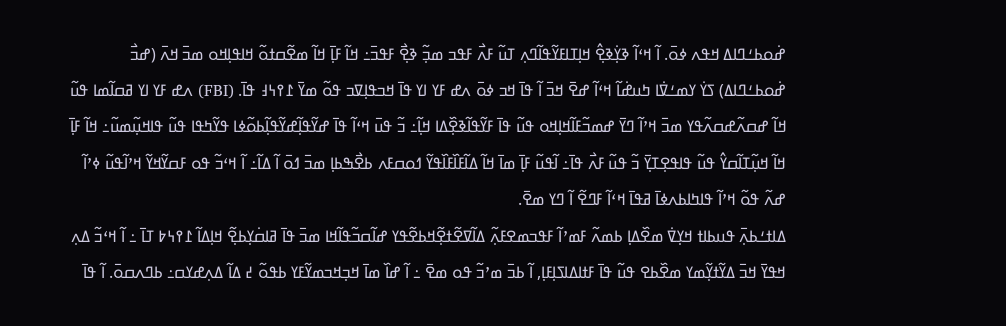ߝ߭ߋߕߑߣߊߡ ߞߟߍ ߦߋ߫. ߊ߬ ߞߵߊ߬ ߢߌ߲߭ߢߐ߲߮ ߞߊ߲ߠߊߓߌ߬ߟߊ߬ߣߍ߲ ߠߎ߬ ߓߍ߯ ߓߟߏ ߘߏ߲߬ ߢߐ߲߯ ߓߟߏ߫߸ ߞߊ߬ ߓߊ߲߫ ߞߊ߬ ߘߐ߬ߛߙߋ߬ ߞߊߟߊ߲ߞߋ ߘߏ߫ ߞߍ߫ (ߝߏ߯ ߝ߭ߋߕߑߣߊߡ) ߖߌ߭ ߌߘߑߜ߭ߊ ߤߎߝ߭ߊ߬ ߞߵߊ߬ ߝߐ߫ ߞߏ߫ ߊ߬ ߟߊ߫ ߞߏ ߦߋ߫ ߍߝ ߓߌ ߊߌ ߟߊ߫ ߞߏߟߊ߲ߜߏ ߟߋ߬ ߘߌ߫ ߁߉߆߃ ߟߊ߫. (FBI) ߍߝ ߓߌ ߊߌ ߥߛߊ߬ߘߊ ߟߎ߬ ߞߊ߬ ߝߛߍ߬ߝߛߍ߬ߟߌ ߘߏ߫ ߞߴߊ߬ ߣߌ߫ ߝߘߏ߬ߓߊ߬ߞߊ߲ߞߋ ߟߎ߬ ߟߊ߫ ߓߌ߬ߟߊ߬ߢߐ߲߰ߡߊ ߞߊ߲߬߸ ߏ߬ ߟߎ߫ ߞߵߊ߬ ߟߊ߫ ߝߌ߬ߟߊ߲߬ߝߌ߬ߟߊ߲߬ߕߋ߬ߦߊ ߟߌ߬ߤߟߊ ߟߎ߬ ߟߊߞߎ߲߬ߘߎ߬߸ ߞߊ߬ ߓߊ߲߫ ߞߊ߬ ߞߎ߲߬ߠߊ߬ߛߌ߮ ߟߎ߬ ߟߊߟߐ߲ߠߌ߲߫ ߏ߬ ߟߎ߬ ߓߍ߯ ߟߊ߫߸ ߊ߬ߟߎ߬ ߓߊ߲߫ ߘߊ߫ ߞߊ߬ ߡߊ߬ߓߊ߰ߓߊ߰ߟߌ߬ ߗߋߛߓߍ ߕߐ߯ߒߕߊ߲ ߘߏ߫ ߗߋ߫ ߊ߬ ߡߊ߬߸ ߊ߬ ߞߵߏ߬ ߟߋ ߓߛߌ߬ߞߌ߬ ߞߴߊ߬ߟߎ߬ ߦߴߊ߬ ߝߍ߬ ߟߋ߬ ߞߴߊ߬ ߟߊߤߊߕߍߦߊ߫ ߥߟߊ߫ ߞߵߊ߬ ߓߣߐ߬ ߊ߬ ߣߌ ߘߐ߫.
ߡߊߙߑߕߍ߲߫ ߟߎߕߊߙ ߞߌ߲ߜ߭ ߘߐ߰ߡߊ߲ ߕߘߍ߬ ߓߘߴߊ߬ ߓߟߏߘߐߓߍ߲߬ ߡߊ߬ߜߐ߬ߙߐ߲߬ߞߕߐ߬ߟߌ ߝߊ߬ߛߏ߬ߟߊ߬ߞߊ ߘߏ߫ ߟߊ߫ ߥߊߛ߭ߌ߲ߕߐ߲߬ ߞߊ߲ߡߊ߬ ߁߉߆߈ ߠߊ߫ ߸ ߊ߬ ߞߵߏ߬ ߡߍ߲ ߞߟߌ߫ ߞߏ߫ ߡߌ߬ߙߌ߲߬ߘߌ ߘߐ߰ߕߐ ߟߎ߬ ߟߊ߫ ߓߙߊߡߊߖߊ߲ߓߊ߲, ߊ߬ ߕߏ߫ ߘߴߏ߬ ߟߋ ߘߐ߫ ߸ ߊ߬ ߝߊ߰ ߘߊ߫ ߞߏ߲ߞߏߘߌ߬ߓߌ ߕߟߋ߬ ߄ ߡߊ߬ ߡߍ߲ߝߌߛ߸ ߕߣߍߛߋ߫. ߊ߬ ߟߊ߫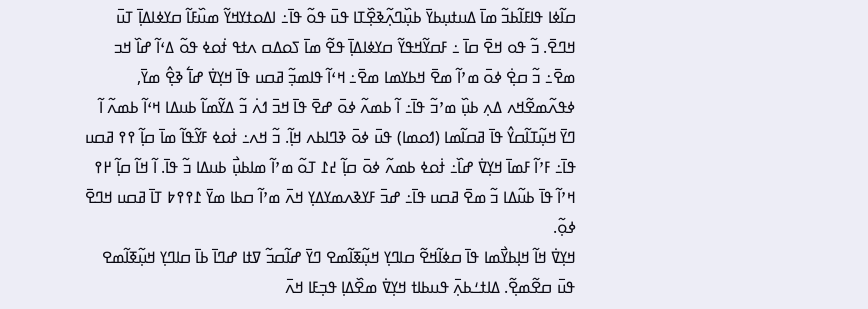ߛߊ߬ߦߊ ߟߊߓߊ߬ߕߏ߬ ߘߊ߫ ߡߎߙߎ߲ߕߌ߫ ߕߎ߲߰ߣߍ߲߬ߢߐ߲߰ߠߊ ߟߎ߫ ߟߋ߬ ߟߊ߫߸ ߊߡߋߙߌߞߌ߬ ߘߎ߰ߓߊ߬ ߛߌߦߊߡߊ߲߫ ߠߎ߫ ߞߣߐ߫. ߏ߬ ߟߋ ߞߐ߫ ߛߊ߫ ߸ ߓߛߌ߬ߞߟߌ߬ ߛߌߦߊߡߊ߲߫ ߟߐ߬ ߘߊ߫ ߖߋߡߛ ߍߙߟ ߙ߭ߋߦ ߟߋ߬ ߡߵߊ߬ ߝߊ߰ ߞߏ ߘߐ߫߸ ߏ߬ ߛߐ߲߭ ߦߋ߫ ߘߴߊ߬ ߘߐ߫ ߞߕߌߘߊ ߘߐ߫߸ ߞߵߊ߬ ߟߊߘߏ߲߬ ߥߛߎ ߟߊ߫ ߞߌ߲ߜ߭ ߝߊ߱ ߢߐ߲߮ ߘߌ߫, ߦߟߍ߬ߘߐ߬ߞߍ ߡߍ߲ ߕߎ߲߰ ߘߴߏ߬ ߟߊ߫߸ ߊ߬ ߕߘߍ߬ ߦߋ߫ ߝߐ߫ ߟߊ߫ ߞߏ߫ ߗߍ߭ ߏ߬ ߡߌ߬ߘߊ߬ ߕߎߡߊ ߞߵߊ߬ ߕߘߍ߬ ߊ߬ ߣߌ߫ ߞߎ߲߬ߠߊ߬ߛߌ߮ ߟߊ߫ ߥߛߊ߬ߘߊ (ߗߋߘߊ) ߟߎ߫ ߦߋ߫ ߢߣߊߕߍ ߞߊ߲߬. ߏ߬ ߞߍ߸ ߙ߭ߋߦ ߓߌ߬ߟߊ߬ ߘߊ߫ ߛߊ߲߬ ߉߉ ߥߛߎ ߟߊ߫߸ ߓߴߊ߬ ߓߘߊ߫ ߞߌ߲ߜ߭ ߝߊ߰߸ ߙ߭ߋߦ ߕߘߍ߬ ߦߋ߫ ߛߊ߲߬ ߄߁ ߠߋ߬ ߘߴߊ߬ ߘߊߕߎ߲߯ ߕߎߡߊ ߏ߬ ߟߊ߫. ߊ߬ ߞߊ߬ ߛߊ߲߬ ߂߉ ߞߴߊ߬ ߟߊ߫ ߕߎ߬ߡߊ ߏ߬ ߘߐ߫ ߥߛߎ ߟߊ߫߸ ߝߏ߫ ߓߌߢߍߘߌߡߌ߲ ߞߍ߫ ߘߴߊ߬ ߛߕߊ ߘߌ߫ ߁߉߉߈ ߠߊ߫ ߥߛߎ ߞߣߐ߫ ߦߋ߲߬.
ߞߌ߲ߜ߭ ߞߊ߬ ߞߊ߲ߕߌ߯ߘߊ ߟߊ߫ ߛߦߊ߬ߞߐ߬ ߛߊߣߌ߲ ߞߎ߲߬ߧߊ߬ߘߐ ߣߌ߫ ߝߊ߬ߛߏ߬ ߜߙߊ ߝߣߊ߫ ߕߊ߫ ߛߊߣߌ߲ ߞߎ߲߬ߧߊ߬ߘߐ ߟߎ߫ ߛߐ߬ߘߐ߲߬. ߡߊߙߑߕߍ߲߫ ߟߎߕߊߙ ߞߌ߲ߜ߭ ߘߐ߰ߡߊ߲ ߟߏ߲ߓߊ ߞߍ߫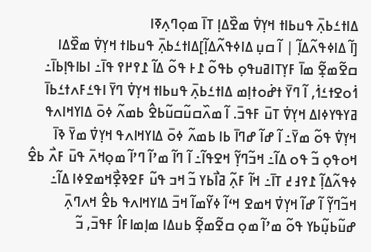ߡߊߙߑߕߍ߲߫ ߟߎߕߊߙ ߞߌ߲ߜ߭ ߘߐ߰ߡߊ߲ ߠߊ߫ ߘߋ߲ߣߍ߲ߧߊ
[ߊ߬ ߡߊߦߟߍ߬ߡߊ߲߬ | ߊ߬ ߛߎ߲ ߡߊߦߟߍ߬ߡߊ߲߬]ߡߊߙߑߕߍ߲߫ ߟߎߕߊߙ ߞߌ߲ߜ߭ ߘߐ߰ߡߊ ߛߐ߬ߘߐ߲߬ ߘߊ߫ ߓߌ߲ߠߊߥߎߟߋ߲ ߕߟߋ߬ ߁߅ ߟߋ߬ ߡߊ߬ ߁߉߂߉ ߟߊ߫߸ ߊߕߊߟߊ߲ߕߊ߫߸ ߗ߭ߋߐߙߑߗ߭, ߊ߬ ߣߌ߫ ߙߝ߭ߋߙߊ߲ߘ ߡߊߙߑߕߍ߲߫ ߟߎߕߊߙ ߞߌ߲ߜ߭ ߣߌ߫ ߊߟߑߓߍߙߑߕߊ߫ ߥߌߟߌߦߊߡ ߞߌ߲ߜ߭ ߠߎ߫ ߓߟߏ߫. ߊ߬ ߘߍ߰ߛߎ߬ߛߎ߬ߕߐ߮ ߕߘߍ߬ ߦߋ߫ ߡߊߌߞߊߍߟ ߞߌ߲ߜ߭ ߟߋ߬ ߘߌ߫߸ ߊ߬ ߝߊ߬ ߝߣߊ߫ ߕߊ ߕߘߍ߬ ߦߋ߫ ߡߊߌߞߊߍߟ ߞߌ߲ߜ߭ ߘߌ߫ ߢߊ߫ ߞߋߟߋ߲ ߏ߬ ߟߋ ߡߊ߬߸ ߞߏ߬ߣߌ߲߬ ߞߐߟߊ߬߸ ߊ߬ ߣߊ߬ ߘߴߊ߬ ߣߴߊ߬ ߘߋ߲ߞߍ߫ ߟߎ߫ ߓߍ߯ ߕߐ߮ ߦߟߍ߬ߡߊ߲߬ ߁߉߃߄ ߠߊ߫߸ ߞߊ߬ ߓߍ߲߬ ߥߊ߯ߕߌ ߏ߬ ߞߏ ߟߎ߬ ߓߐߢߐ߲߯ߞߘߐߦߊ ߡߊ߬߸ ߞߏ߬ߣߌ߲߬ ߊ߬ ߝߊ߬ ߞߌ߲ߜ߭ ߞߘߐ ߞߵߊ߬ ߦߌ߬ߘߊ߬ ߞߏ߫ ߡߊߌߞߊߍߟ ߕߐ߮ ߞߍߣߍ߲߫ ߝߎ߬ߕߎ߲߬ߕߌ ߟߋ߬ ߘߴߊ߬ ߘߋ߲ ߛߐ߬ߘߐ߲߬ ߕߎߡߊ ߘߊ߲ߘߊߓߊ߮ ߓߟߏ߫, ߏ߬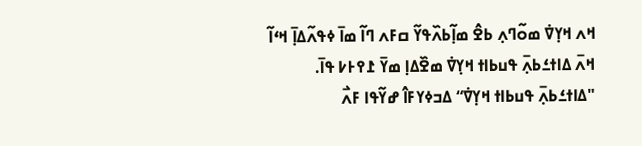ߞߍ ߞߌ߲ߜ߭ ߘߋ߬ߣߍ߲ ߕߐ߮ ߘߊ߲߬ߕߍ߰ߟߌ߬ ߛߓߍ ߣߊ߬ ߘߊ߫ ߦߟߍ߬ߡߊ߲߫ ߞߵߊ߬ ߞߍ߫ ߡߊߙߑߕߍ߲߫ ߟߎߕߊߙ ߞߌ߲ߜ߭ ߘߐ߰ߡߊ߲ ߘߌ߫ ߁߉߅߇ ߟߊ߫.
"ߡߊߙߑߕߍ߲߫ ߟߎߕߊߙ ߞߌ߲ߜ߭“ ߡߏߦߌߓߊ߮ ߝߌ߬ߟߊ ߓߍ߯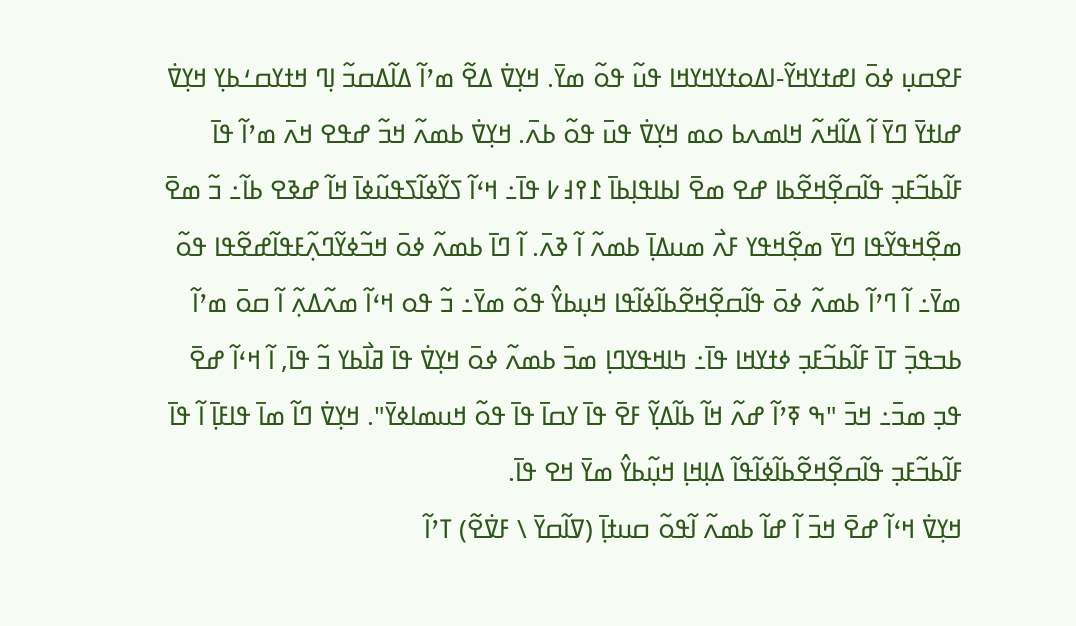ߓߐߛߎ߲ ߦߋ߫ ߊߝߙߌߞߌ߬-ߊߡߋߙߌߞߌߞߊ ߟߎ߬ ߟߋ߬ ߘߌ߫. ߞߌ߲ߜ߭ ߡߐ߬ ߘߴߊ߬ ߡߊ߬ߡߛߏ߬ ߊ߲ߣ ߞߙߌߛߑߕߌ߲ ߞߌ߲ߜ߭ ߝߊߙߌ߫ ߣߌ߫ ߊ߬ ߡߊ߬ߞߍ߬ ߞߊߘߍߕ ߋߘ ߞߌ߲ߜ߭ ߟߎ߫ ߟߋ߬ ߕߍ߫. ߞߌ߲ߜ߭ ߕߘߍ߬ ߞߏ߬ ߝߟߐ ߞߍ߫ ߘߴߊ߬ ߟߊ߫ ߓߊ߬ߕߏ߬ߓߏ߲ ߟߊ߬ߛߐ߲߬ߞߐ߬ߕߊ ߝߐ ߘߐ߫ ߊߕߊߟߊ߲ߕߊ߫ ߁߉߃߇ ߟߊ߫߸ ߞߵߊ߬ ߖߌ߬ߦߊ߬ߖߟߎ߬ߦߊ߫ ߞߊ߬ ߝߢߐ ߕߊ߬߸ ߏ߬ ߘߐ߫ ߘߐ߲߬ߞߟߌ߬ߟߊ ߣߌ߫ ߘߐ߲߬ߞߟߌ ߓߍ߯ ߘߎߡߊ߲߫ ߕߘߍ߬ ߊ߬ ߢߍ߫. ߊ߬ ߣߊ߫ ߕߘߍ߬ ߦߋ߫ ߞߏ߬ߦߌ߬ߣߍ߲߬ߓߟߊ߬ߝߐ߬ߟߊ ߟߋ߬ ߘߌ߫߸ ߊ߬ ߣߴߊ߬ ߕߘߍ߬ ߦߋ߫ ߟߊ߬ߛߐ߲߬ߞߐ߬ߕߊ߬ߦߊ߬ߟߊ ߞߎ߲ߕߌ߮ ߟߋ߬ ߘߌ߫߸ ߏ߬ ߟߋ ߞߵߊ߬ ߘߍ߬ߡߍ߲߬ ߊ߬ ߛߋ߫ ߘߴߊ߬ ߕߏߟߏ߲߫ ߠߊ߫ ߓߊ߬ߕߏ߬ߓߏ߲ ߦߙߌߞߊ ߟߊ߫߸ ߤߊߞߟߌߣߊ߲ ߘߏ߫ ߕߘߍ߬ ߦߋ߫ ߞߌ߲ߜ߭ ߟߊ߫ ߥߊ߯ߕߌ ߏ߬ ߟߊ߫, ߊ߬ ߞߵߊ߬ ߝߐ߫ ߟߏ߲ ߘߏ߫߸ ߞߏ߫ "ߒ ߧߴߊ߬ ߝߍ߬ ߞߊ߬ ߕߊ߬ߡߌ߲߬ ߓߐ߫ ߟߊ߫ ߌߛߊ߫ ߟߊ߫ ߟߋ߬ ߞߎߘߊߦߌ߫". ߞߌ߲ߜ߭ ߣߊ߬ ߘߊ߫ ߟߊߓߊ߲߫ ߊ߬ ߟߊ߫ ߓߊ߬ߕߏ߬ߓߏ߲ ߟߊ߬ߛߐ߲߬ߞߐ߬ߕߊ߬ߦߊ߬ߟߊ߬ ߡߊ߲ߞߊ߲ ߞߎ߲߬ߕߌ߮ ߘߌ߫ ߞߐ ߟߊ߫.
ߞߌ߲ߜ߭ ߞߵߊ߬ ߝߐ߫ ߞߏ߫ ߊ߬ ߝߊ߬ ߕߘߍ߬ ߊ߬ߟߋ߬ ߛߎߙߊ߲߫ (ߜߊ߬ߛߌ߫ \ ߓߜ߭ߐ߬) ߠߴߊ߬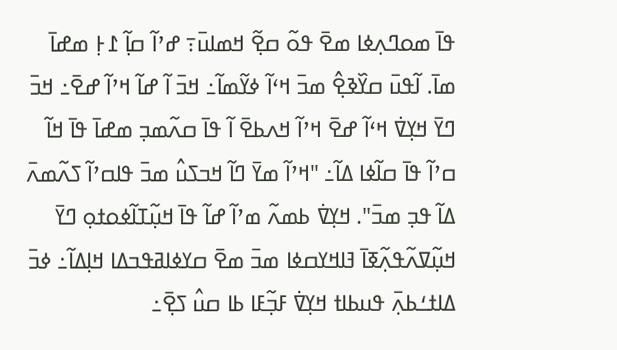ߟߊ߫ ߘߋߣߍ߲ߦߊ ߘߐ߫ ߟߋ߬ ߛߐ߲߬ ߞߘߊߎ߫߹ ߝߴߊ߬ ߛߊ߲߬ ߁߅߲ ߘߝߊ߫ ߘߊ߫. ߊ߬ߟߎ߫ ߛߌ߰ߢߐ߲߮ ߘߏ߫ ߞߵߊ߬ ߦߌ߬ߘߊ߬߸ ߞߏ߫ ߊ߬ ߝߊ߬ ߞߴߊ߬ ߝߐ߫߸ ߞߏ߫ ߣߌ߫ ߞߌ߲ߜ߭ ߞߵߊ߬ ߝߐ߫ ߞߴߊ߬ ߞߍߕߐ߫ ߊ߬ ߟߊ߫ ߛߍ߬ߘߏ߲ ߘߝߊ߫ ߟߊ߫ ߞߊ߬ ߛߴߊ߬ ߟߊ߫ ߛߊ߬ߦߊ ߡߊ߬߸ "ߞߴߊ߬ ߘߌ߫ ߣߊ߬ ߞߏߖߎ߮ ߘߏ߫ ߟߊߛߴߊ߬ ߖߍ߬ߘߍ߫ ߡߊ߬ ߟߏ߲ ߘߏ߫". ߞߌ߲ߜ߭ ߕߘߍ߬ ߘߴߊ߬ ߝߊ߬ ߟߊ߫ ߞߎ߲߬ߠߊ߬ߦߋߙߋ߲ ߣߌ߫ ߞߎ߲߬ߜߍ߬ߟߍ߲߬ߧߊ߫ ߔߊߞߌߛߦߊ ߘߏ߫ ߘߐ߫ ߛߌߦߊߥߟߏߡߊ ߞߊ߲ߡߊ߬߸ ߦߏ߫ ߡߊߙߑߕߍ߲߫ ߟߎߕߊߙ ߞߌ߲ߜ߭ ߓߏ߲߬ߓߊ ߕߊ ߛߎ߮ ߖߐ߲߫߸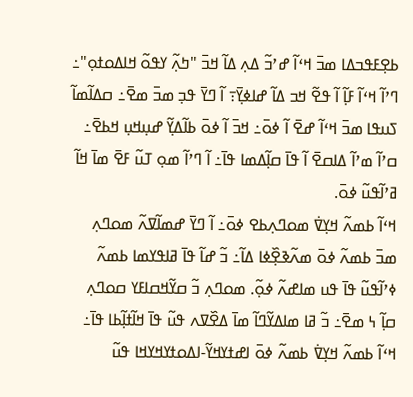ߕߐ߲ߓߟߏߡߊ ߘߏ߫ ߞߵߊ߬ ߝߴߏ߬ ߡߍ߲ ߡߊ߬ ߞߏ߫ "ߤߍ߲߬ ߌߟߋ߬ ߞߊߡߋߙߋ߲"߸ ߣߴߊ߬ ߞߵߊ߬ ߓߊ߲߬ ߊ߬ ߟߐ߬ ߞߏ ߡߊ߬ ߝߊߦߌ߲߫߹ ߊ߬ ߣߌ߫ ߟߏ߲ ߘߏ߫ ߘߐ߫߸ ߛߡߊ߬ߘߊ߬ ߖߎߟߊ ߘߏ߫ ߞߵߊ߬ ߝߐ߫ ߊ߬ ߦߋ߫߸ ߞߏ߫ ߊ߬ ߦߋ߫ ߕߊ߬ߡߌ߲߬ ߝߎ߲ߞߎ߲ ߞߕߐ߫߸ ߛߴߊ߬ ߘߴߊ߬ ߡߊߛߐ߫ ߊ߬ ߟߊ߫ ߛߊ߲߬ߡߘߊ ߟߊ߫߸ ߊ߬ ߣߴߊ߬ ߘߋ߲ ߠߎ߬ ߓߐ߫ ߘߊ߫ ߞߊ߬ ߥߴߊ߬ߟߎ߬ ߦߋ߫.
ߞߵߊ߬ ߕߘߍ߬ ߞߌ߲ߜ߭ ߘߋߣߍ߲ߕߐ ߦߋ߫߸ ߊ߬ ߣߌ߫ ߝߘߊ߬ߜߍ߬ ߘߋߣߍ߲ ߘߏ߫ ߕߘߍ߬ ߦߋ߫ ߘߍ߬ߢߐ߲߰ߦߊ ߡߊ߬߸ ߏ߬ ߝߊ߬ ߟߊ߫ ߥߊߟߌߘߊ ߕߘߍ߬ ߦߴߊ߬ߟߎ߬ ߟߊ߫ ߟߎ ߘߊߝߍ߬ ߦߋ߲߬. ߘߋߣߍ߲ ߏ߬ ߛߌ߬ߞߛߊߓߌ ߛߋߣߍ߲ ߛߊ߲߬ ߆ ߘߐ߫߸ ߏ߬ ߥߊ ߘߊߡߌ߬ߣߊ߬ ߘߊ߫ ߡߐ߰ߜߍ ߟߎ߬ ߟߊ߫ ߞߊ߬ߙߊ߲߬ߕߊ ߟߊ߫߸ ߞߵߊ߬ ߕߘߍ߬ ߞߌ߲ߜ߭ ߕߘߍ߬ ߦߋ߫ ߊߝߙߌߞߌ߬-ߊߡߋߙߌߞߌߞߊ ߟߎ߬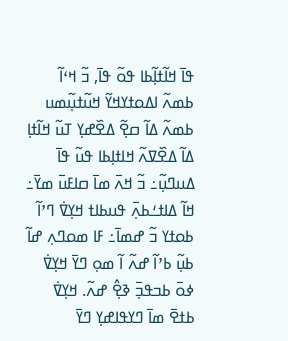ߟߊ߫ ߞߊ߬ߙߊ߲߬ߕߊ ߟߋ߬ ߟߊ߫, ߏ߬ ߞߵߊ߬ ߕߘߍ߬ ߊߡߋߙߌߞߌ߬ ߞߎ߬ߙߎ߲߬ߘߎ ߕߘߍ߬ ߡߊ߬ ߛߐ߲߬ ߡߐ߰ߝߌ߲ ߠߎ߬ ߞߊ߬ߙߊ߲ ߡߊ߬ ߡߐ߰ߜߍ߬ ߞߊߙߊ߲ߕߊ ߟߎ߬ ߟߊ߫ ߡߎߣߎ߲߬߸ ߏ߬ ߞߍ߫ ߘߊ߫ ߛߊߓߎ߫ ߘߌ߫߸ ߞߊ߬ ߡߊߙߑߕߍ߲߫ ߟߎߕߊߙ ߞߌ߲ߜ߭ ߣߴߊ߬ ߕߋߙߌ ߏ߬ ߝߘߊ߫߸ ߓߊ ߘߋߣߍ߲ ߝߊ߬ ߕߎ߲߬ ߕߴߊ߬ ߝߍ߬ ߊ߬ ߘߋ߲ ߣߌ߫ ߞߌ߲ߜ߭ ߦߋ߫ ߕߏߟߏ߲߫ ߢߐ߲߮ ߝߍ߬. ߞߌ߲ߜ߭ ߕߙߐ߫ ߘߊ߫ ߣߌߟߊߝߌ߲ ߣߌ߫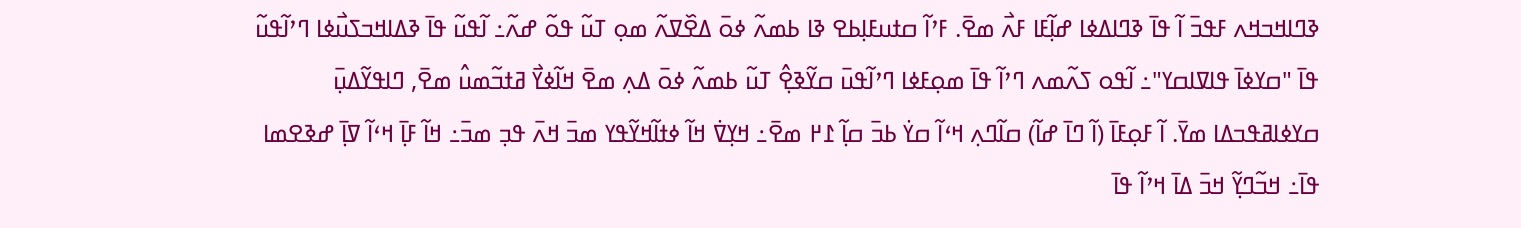ߢߣߊߞߏߞߍ ߓߟߏ߫ ߊ߬ ߟߊ߫ ߢߣߊߡߦߊ ߝߊ߲߬ߓߊ ߓߍ߯ ߘߐ߫. ߓߴߊ߬ ߛߙߎߓߊ߲ߕߐ ߢߊ ߕߘߍ߬ ߦߋ߫ ߡߐ߰ߜߍ߬ ߘߋ߲ ߠߎ߬ ߟߋ߬ ߝߍ߬߸ ߊ߬ߟߎ߬ ߟߊ߫ ߢߡߊߞߏߖߎ߯ߦߊ ߣߴߊ߬ߟߎ߬ ߟߊ߫ "ߛߌߦߊ߫ ߟߊߜߊߛߌ"߸ ߊ߬ߟߋ ߖߍ߬ߘߍ ߣߴߊ߬ ߟߊ߫ ߘߋ߲ߓߦߊ ߣߴߊ߬ߟߎ߫ ߛߌ߬ߢߐ߲߮ ߠߎ߬ ߕߘߍ߬ ߦߋ߫ ߡߍ߲ ߘߐ߫ ߞߊ߬ߦߌ߯ ߥߙߏ߬ߘߎ߮ ߘߐ߫, ߣߊߟߌ߬ߡߎ߲߫ ߛߌߦߊߥߟߏߡߊ ߘߌ߫. ߊ߬ ߓߋ߲ߓߊ߫ (ߊ߬ ߣߊ߫ ߝߊ߬) ߛߊ߬ߣߍ߲ ߞߵߊ߬ ߛߌ߭ ߕߏ߫ ߛߊ߲߬ ߁߂ ߘߐ߫߸ ߞߌ߲ߜ߭ ߞߊ߬ ߦߙߊ߬ߞߌ߬ߟߌ ߘߏ߫ ߞߍ߫ ߟߏ߲ ߘߏ߫߸ ߞߊ߬ ߓߊ߲߫ ߞߵߊ߬ ߜߊ߲߫ ߝߢߐߘߊ ߟߊ߫߸ ߞߏ߬ߣߌ߲߬ ߞߏ߫ ߡߊ߫ ߞߴߊ߬ ߟߊ߫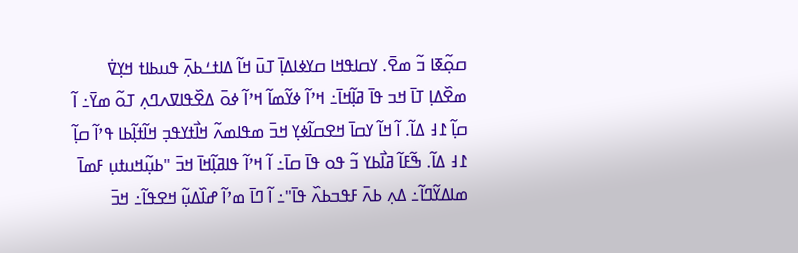ߛߋ߲߬ߧߊ ߏ߬ ߘߐ߫. ߌߛߊߟߞߊ ߛߌߦߊߡߊ߲߫ ߠߎ߫ ߞߊ߬ ߡߊߙߑߕߍ߲߫ ߟߎߕߊߙ ߞߌ߲ߜ߭ ߘߐ߰ߡߊ߲ ߠߊ߫ ߞߏ ߟߊ߫ ߥߊ߲߬ߞߊ߫߸ ߞߴߊ߬ ߦߌ߬ߘߊ߬ ߞߴߊ߬ ߦߋ߫ ߡߐ߰ߟߊߜߍߣߍ߲ ߠߋ߬ ߘߌ߫߸ ߊ߬ ߛߊ߲߬ ߁߃ ߡߊ߬. ߊ߬ ߞߊ߬ ߌߛߊ߫ ߞߐߛߊ߬ߦߌ߲ ߞߏ߫ ߘߟߊߘߍ߬ ߞߊ߯ߙߌߟߏ߲ ߞߊ߬ߙߊ߲߬ߕߊ ߟߴߊ߬ ߛߊ߲߬ ߁߃ ߡߊ߬. ߒ߬ߓߊ߬ ߥߊ߯ߕߌ ߏ߬ ߟߋ ߟߊ߫ ߛߊ߫߸ ߊ߬ ߞߴߊ߬ ߟߊߥߊ߲߬ߞߊ߫ ߞߏ߫ "ߕߎ߲߬ߞߎߙߎ߲ ߓߘߊ߫ ߘߊߡߌ߬ߣߊ߬߸ ߡߍ߲ ߕߍ߫ ߓߟߏߕߍ߰ ߟߊ߫"߸ ߊ߬ ߣߊ߫ ߘߴߊ߬ ߝߊ߰ߡߎ߲߬ ߞߐߟߊ߬߸ ߞߏ߫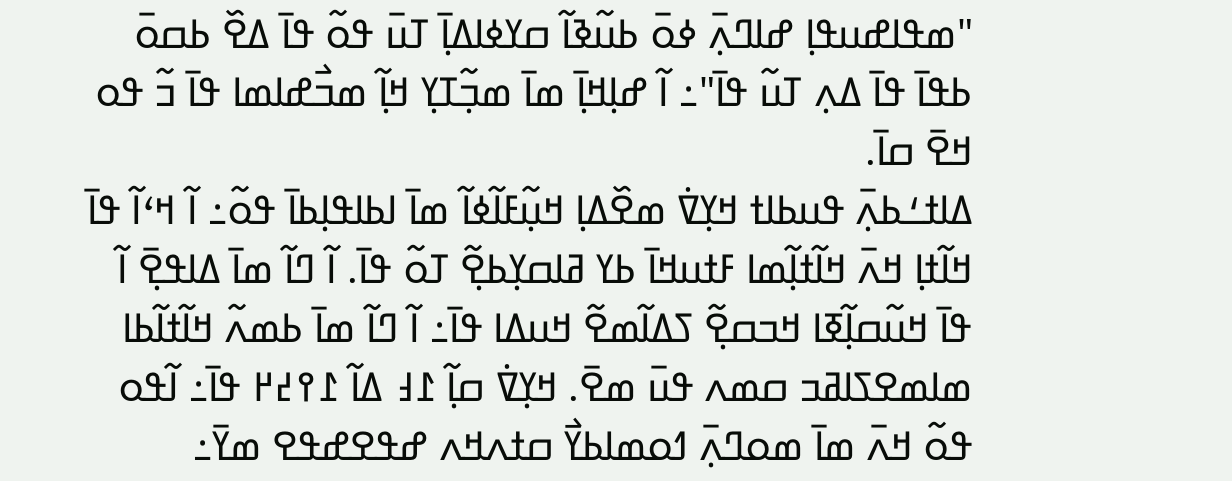"ߘߟߊߝߎߟߊ߲ ߝߊߣߍ߲߫ ߦߋ߫ ߕߎ߬ߢߊ߬ ߛߌߦߊߡߊ߲߫ ߠߎ߫ ߟߋ߬ ߟߊ߫ ߡߐ߰ ߕߛߋ߫ ߕߟߊ߫ ߟߊ߫ ߡߍ߲ ߠߎ߬ ߟߊ߫"߸ ߊ߬ ߝߊ߲ߞߊ߲߫ ߘߊ߫ ߘߏ߲߬ߠߌ߲ ߞߊ߲߬ ߘߏ߯ߝߊߘߊ ߟߊ߫ ߏ߬ ߟߋ ߞߐ߫ ߛߊ߫.
ߡߊߙߑߕߍ߲߫ ߟߎߕߊߙ ߞߌ߲ߜ߭ ߘߐ߰ߡߊ߲ ߞߎ߲߬ߓߊ߬ߦߊ߬ ߘߊ߫ ߊߕߊߟߊ߲ߕߊ߫ ߟߋ߬߸ ߊ߬ ߞߵߊ߬ ߟߊ߫ ߞߊ߬ߙߊ߲ ߞߍ߫ ߞߊ߬ߙߊ߲߬ߘߊ ߓߙߎߞߊ߫ ߕߌ ߥߊߛߌ߲ߕߐ߲߬ ߠߋ߬ ߟߊ߫. ߊ߬ ߣߊ߬ ߘߊ߫ ߡߊߟߐ߲߫ ߊ߬ ߟߊ߫ ߞߎ߬ߛߊ߲߬ߧߊ ߞߏߛߐ߲߬ ߖߡߊ߬ߘߐ߬ ߞߎߡߊ ߟߊ߫߸ ߊ߬ ߣߊ߬ ߘߊ߫ ߕߘߍ߬ ߞߊ߬ߙߊ߬ߕߊ ߘߊߘߐߖߊߥߏ ߛߘߍ ߟߎ߫ ߘߐ߫. ߞߌ߲ߜ߭ ߛߊ߲߬ ߁߃ ߡߊ߬ ߁߉߄߂ ߟߊ߫߸ ߊ߬ߟߋ ߟߋ߬ ߞߍ߫ ߘߊ߫ ߘߋߣߍ߲߫ ߗߋߘߊߕߌ߯ ߛߙߍߞߍ ߝߟߐߝߟߐ ߘߌ߫߸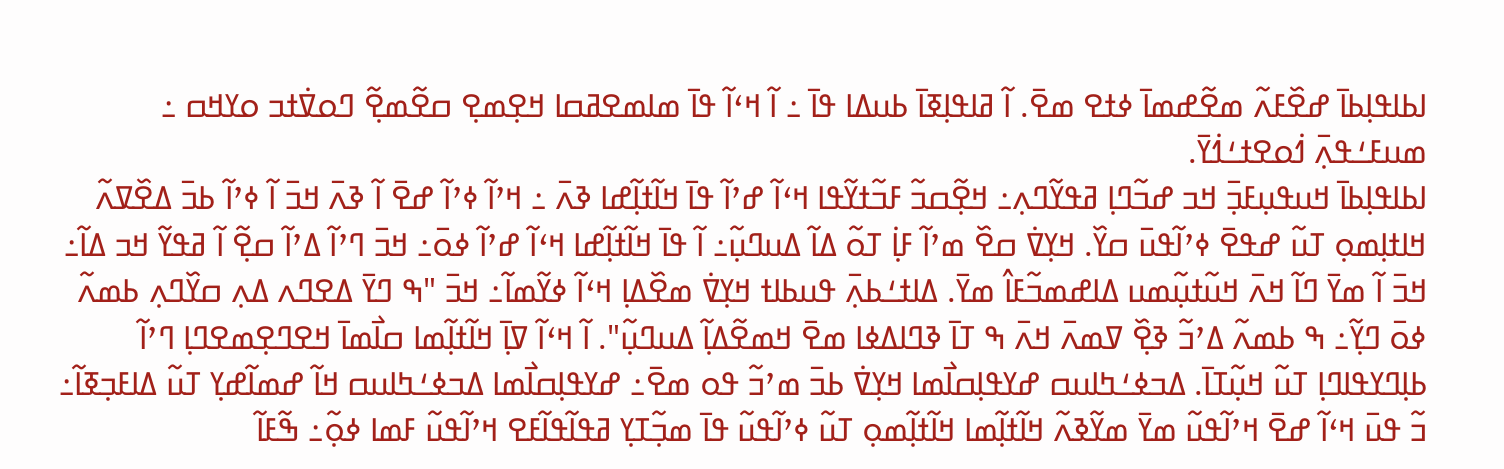ߊߕߊߟߊ߲ߕߊ߫ ߝߐ߰ߓߍ߬ ߘߐ߬ߝߘߊ߫ ߦߙߐ ߘߐ߫. ߊ߬ ߥߊߟߊ߲ߧߊ߫ ߕߎߡߊ ߟߊ߫ ߸ ߊ߬ ߞߵߊ߬ ߟߊ߫ ߘߊߘߐߥߛߊ ߞߐ߲ߘߐ߲ ߛߐ߬ߘߐ߲߬ ߣߋߜ߭ߙߏ ߋߌߞߛ ߸ ߘߎߓߑߟߍ߲߫ ߗ߭ߋߐߙߑߗ߭ߌ߫.
ߊߕߊߟߊ߲ߕߊ߫ ߞߎߟߎ߲ߓߏ߲߫ ߞߏ ߝߏ߬ߣߊ߲ ߥߟߌ߬ߣߍ߲߸ ߞߐ߲߬ߛߏ߬ ߓߏ߬ߙߌ߬ߟߊ ߞߵߊ߬ ߝߴߊ߬ ߟߊ߫ ߞߊ߬ߙߊ߲߬ߝߊ ߢߍ߫ ߸ ߞߴߊ߬ ߦߴߊ߬ ߝߐ߫ ߊ߬ ߢߍ߫ ߞߏ߫ ߊ߬ ߦߴߊ߬ ߕߏ߫ ߡߐ߰ߜߍ߬ ߞߊߙߊ߲ߘߋ߲ ߠߎ߬ ߝߟߐ߫ ߦߴߊ߬ߟߎ߫ ߛߌ߰. ߞߌ߲ߜ߭ ߛߐ߰ ߘߴߊ߬ ߓߊ߲߭ ߠߋ߬ ߡߊ߬ ߡߎߣߎ߲߬߸ ߊ߬ ߟߊ߫ ߞߊ߬ߙߊ߲߬ߝߊ ߞߵߊ߬ ߝߴߊ߬ ߦߋ߫߸ ߞߏ߫ ߣߴߊ߬ ߡߴߊ߬ ߛߐ߲߬ ߊ߬ ߥߟߌ߬ ߞߏ ߡߊ߬߸ ߞߏ߫ ߊ߬ ߘߌ߫ ߣߊ߬ ߞߍ߫ ߞߎ߬ߙߎ߲߬ߘߎ ߡߊߝߘߏ߬ߓߊ߮ ߘߌ߫. ߡߊߙߑߕߍ߲߫ ߟߎߕߊߙ ߞߌ߲ߜ߭ ߘߐ߰ߡߊ߲ ߞߵߊ߬ ߦߌ߬ߘߊ߬߸ ߞߏ߫ "ߒ ߣߌ߫ ߡߐߣߍ ߡߍ߲ ߛߌ߰ߣߍ߲ ߕߘߍ߬ ߦߋ߫ ߣߌ߲߬߸ ߒ ߕߘߍ߬ ߡߴߏ߬ ߢߐ߲߰ ߜߘߍ߫ ߞߍ߫ ߒ ߠߊ߫ ߢߣߊߡߦߊ ߘߐ߫ ߞߘߐ߬ߡߊ߲߬ ߡߎߣߎ߲߬". ߊ߬ ߞߵߊ߬ ߜߊ߲߫ ߞߊ߬ߙߊ߲߬ߘߊ ߛߊ߯ߘߊ߫ ߞߐߣߐ߲ߘߐߣߊ߲ ߣߴߊ߬ ߕߊ߲ߣߌߟߊߣߊ߲ ߠߎ߬ ߞߎ߲߬ߠߊ߫. ߡߏߦߑߤߊߎߛ ߝߌߟߊ߲ߛߊ߯ߘߊ ߞߌ߲ߜ߭ ߕߏ߫ ߘߴߏ߬ ߟߋ ߘߐ߫߸ ߝߌߟߊ߲ߛߊ߯ߘߊ ߡߏߦߑߤߊߎߛ ߞߊ߬ ߝߘߊ߬ߝߌ߲ ߠߎ߬ ߡߊߓߏ߲ߧߊ߬߸ ߏ߬ ߟߎ߫ ߞߵߊ߬ ߝߐ߫ ߞߴߊ߬ߟߎ߬ ߘߌ߫ ߘߌ߬ߢߍ߬ ߞߊ߬ߙߊ߲߬ߘߊ ߞߊ߬ߙߊ߲߬ߘߋ߲ ߠߎ߬ ߦߴߊ߬ߟߎ߬ ߟߊ߫ ߘߏ߲߬ߠߌ߲ ߥߟߊ߬ߟߊ߬ߓߐ ߞߴߊ߬ߟߎ߬ ߓߘߊ ߦߋ߲߬߸ ߒ߬ߓߊ߬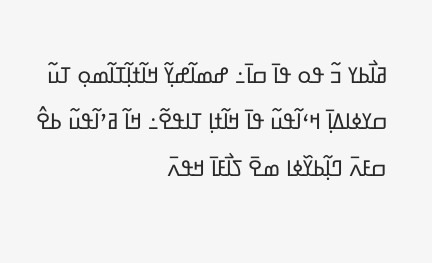ߥߊ߯ߕߌ ߏ߬ ߟߋ ߟߊ߫ ߛߊ߫߸ ߝߘߊ߬ߝߌ߲߬ ߞߊ߬ߙߊ߲߬ߠߊ߬ߘߋ߲ ߠߎ߬ ߛߌߦߊߡߊ߲߫ ߞߵߊ߬ߟߎ߬ ߟߊ߫ ߞߊ߬ߙߊ߲ ߠߊߟߐ߬߸ ߞߊ߬ ߥߴߊ߬ߟߎ߬ ߕߐ߮ ߛߓߍ߫ ߣߊ߲߬ߕߌ߰ߦߊ ߘߐ߫ ߖߊ߯ߓߊ߫ ߞߟߍ߫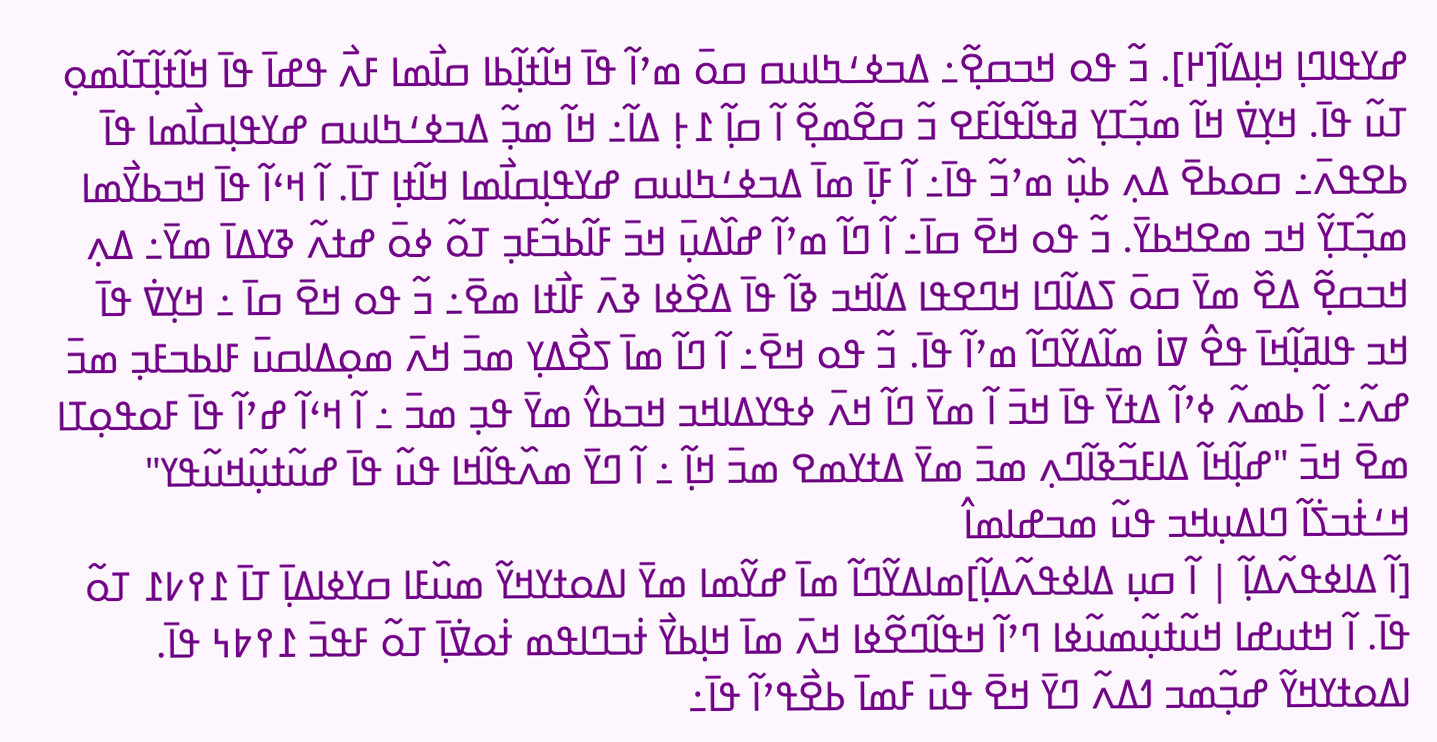ߝߌߟߊߣߊ߲ ߞߊ߲ߡߊ߬[߂]. ߏ߬ ߟߋ ߞߏߛߐ߲߬߸ ߡߏߦߑߤߊߎߛ ߛߋ߫ ߘߴߊ߬ ߟߊ߫ ߞߊ߬ߙߊ߲߬ߕߊ ߛߊ߯ߘߊ ߓߍ߯ ߟߝߊ߫ ߟߊ߫ ߞߊ߬ߙߊ߲߬ߠߊ߬ߘߋ߲ ߠߎ߬ ߟߊ߫. ߞߌ߲ߜ߭ ߞߊ߬ ߘߏ߲߬ߠߌ߲ ߥߟߊ߬ߟߊ߬ߓߐ ߏ߬ ߛߐ߬ߘߐ߲߬ ߊ߬ ߛߊ߲߬ ߁߅߲ ߡߊ߬߸ ߞߊ߬ ߘߏ߲߬ ߡߏߦߑߤߊߎߛ ߝߌߟߊ߲ߛߊ߯ߘߊ ߟߊ߫ ߕߐߟߍ߫߸ ߛߋߕߐ߫ ߡߍ߲ ߕߎ߲߰ ߘߴߏ߬ ߟߊ߫߸ ߊ߬ ߓߊ߲߫ ߘߊ߫ ߡߏߦߑߤߊߎߛ ߝߌߟߊ߲ߛߊ߯ߘߊ ߞߊ߬ߙߊ߲ ߠߊ߫. ߊ߬ ߞߵߊ߬ ߟߊ߫ ߞߏߕߌ߯ߘߊ ߘߏ߲߬ߠߌ߲߬ ߞߏ ߘߐߞߕߌ߫. ߏ߬ ߟߋ ߞߐ߫ ߛߊ߫߸ ߊ߬ ߣߊ߬ ߘߴߊ߬ ߝߊ߰ߡߎ߲߫ ߞߏ߫ ߓߊ߬ߕߏ߬ߓߏ߲ ߠߋ߬ ߦߋ߫ ߝߙߍ߬ ߢߌߡߊ߫ ߘߌ߫߸ ߡߍ߲ ߞߏߛߐ߲߬ ߡߐ߰ ߘߌ߫ ߛߋ߫ ߖߡߊ߬ߣߊ ߞߣߐߟߊ ߡߊ߬ߞߏ ߢߊ߬ ߟߊ߫ ߡߐ߰ߦߊ ߢߍ߫ ߓߊ߯ߙߊ ߘߐ߫߸ ߏ߬ ߟߋ ߞߐ߫ ߛߊ߫ ߸ ߞߌ߲ߜ߭ ߟߊ߫ ߞߏ ߟߊߥߊ߲߬ߞߊ߫ ߟߐ߮ ߜߊ߭ ߘߊ߬ߡߌ߬ߣߊ߬ ߘߴߊ߬ ߟߊ߫. ߏ߬ ߟߋ ߞߐ߫߸ ߊ߬ ߣߊ߬ ߘߊ߫ ߖߐ߯ߡߌ߲ ߘߏ߫ ߞߍ߫ ߘߋ߲ߡߊߛߎ߫ ߓߊߕߏߓߏ߲ ߘߏ߫ ߝߍ߬߸ ߊ߬ ߕߘߍ߬ ߦߴߊ߬ ߡߙߌ߫ ߟߊ߫ ߞߏ߫ ߊ߬ ߘߌ߫ ߣߊ߬ ߞߍ߫ ߦߟߌߡߊߞߏ ߞߏߕߌ߮ ߘߌ߫ ߟߏ߲ ߘߏ߫ ߸ ߊ߬ ߞߵߊ߬ ߝߴߊ߬ ߟߊ߫ ߓߋߟߋ߲ߠߊ ߘߐ߫ ߞߏ߫ "ߝߊ߲߬ߞߊ߬ ߡߊߓߏ߬ߢߊ߬ߣߍ߲ ߘߏ߫ ߘߌ߫ ߡߙߌߘߐ ߘߏ߫ ߞߊ߲߬ ߸ ߊ߬ ߣߌ߫ ߘߍ߰ߟߊ߬ߞߊ ߟߎ߬ ߟߊ߫ ߝߎ߬ߙߎ߲߬ߞߎ߬ߟߌ"
ߞߑߙ߭ߏߖ߭ߊ߬ ߣߊߡߎ߲ߞߏ ߟߎ߬ ߘߏߝߊߘߊ߮
[ߊ߬ ߡߊߦߟߍ߬ߡߊ߲߬ | ߊ߬ ߛߎ߲ ߡߊߦߟߍ߬ߡߊ߲߬]ߘߊߡߌ߬ߣߊ߬ ߘߊ߫ ߝߌ߬ߘߊ ߘߌ߫ ߊߡߋߙߌߞߌ߬ ߘߎ߰ߓߊ ߛߌߦߊߡߊ߲߫ ߠߊ߫ ߁߉߇߁ ߠߋ߬ ߟߊ߫. ߊ߬ ߞߙߎߝߊ ߞߎ߬ߙߎ߲߬ߘߎ߬ߦߊ ߣߴߊ߬ ߞߟߊ߬ߣߐ߬ߦߊ ߞߍ߫ ߘߊ߫ ߞߊ߲ߕߌ߯ ߙ߭ߏߣߊߟߘ ߙ߭ߋߜ߭ߊ߲߫ ߠߋ߬ ߓߟߏ߫ ߁߉߈߆ ߟߊ߫. ߊߡߋߙߌߞߌ߬ ߝߏ߲߬ߘߏ ߗߡߍ߬ ߣߌ߫ ߞߐ߫ ߟߎ߫ ߓߘߊ߫ ߕߐ߯ߟߴߊ߬ ߟߊ߫߸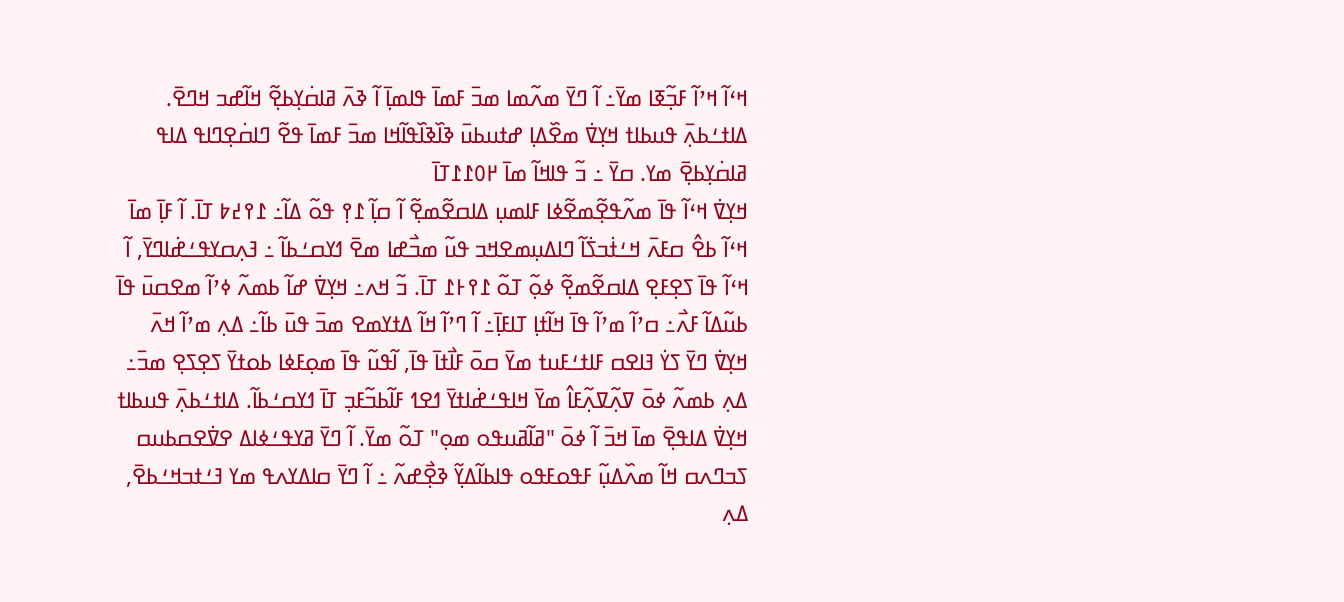ߞߵߊ߬ ߞߴߊ߬ ߓߏ߲߬ߧߊ ߘߌ߫߸ ߊ߬ ߣߌ߫ ߘߍ߬ߘߊ ߘߏ߫ ߓߘߊ߫ ߟߊߘߊ߲߫ ߊ߬ ߢߍ߫ ߥߊߛ߭ߌ߲ߕߐ߲߬ ߞߊ߬ߝߏ ߞߣߐ߫. ߡߊߙߑߕߍ߲߫ ߟߎߕߊߙ ߞߌ߲ߜ߭ ߘߐ߰ߡߊ߲ ߝߙߎߕߎ߫ ߢߊ߰ߢߊ߰ߟߊ߬ߞߊ ߘߏ߫ ߓߘߊ߫ ߟߐ߬ ߣߊߛ߭ߐ߲ߣߊߟ ߡߊߟ ߥߊߛ߭ߌ߲ߕߐ߲߫ ߘߌ. ߛߌ߫ ߸ ߏ߬ ߟߊߞߊ߬ ߘߊ߫ ߂߀߁߁ߠߊ߫
ߞߌ߲ߜ߭ ߞߵߊ߬ ߟߊ߫ ߘߍ߬ߟߐ߲߬ߘߐ߬ߦߊ ߓߊߘߎ߲ ߡߊߛߐ߬ߘߐ߲߬ ߊ߬ ߛߊ߲߬ ߁߉߲ ߟߋ߬ ߡߊ߬߸ ߁߉߄߈ ߠߊ߫. ߊ߬ ߓߊ߲߫ ߘߊ߫ ߞߵߊ߬ ߕߐ߮ ߛߓߍ߫ ߞߑߙ߭ߏߖ߭ߊ߬ ߣߊߡߎ߲ߘߐߞߏ ߟߎ߬ ߘߏ߯ߝߊ ߘߐ߫ ߗߌߛߑߕߊ߬ ߸ ߔߍ߲ߛߌߟߑߝ߭ߊߣߌ߫, ߊ߬ ߞߵߊ߬ ߟߊ߫ ߖߐ߲ߓߐ߲ ߡߊߛߐ߬ߘߐ߲߬ ߦߋ߲߬ ߠߋ߬ ߁߉߅߁ ߠߊ߫. ߏ߬ ߞߍ߸ ߞߌ߲ߜ߭ ߝߊ߬ ߕߘߍ߬ ߦߴߊ߬ ߘߐߛߎ߫ ߟߊ߫ ߕߎ߬ߡߊ߬ ߓߍ߯߸ ߛߴߊ߬ ߘߴߊ߬ ߟߊ߫ ߞߊ߬ߙߊ߲ ߠߊߓߊ߲߫߸ ߊ߬ ߣߴߊ߬ ߞߊ߬ ߡߙߌߘߐ ߘߏ߫ ߟߎ߫ ߕߊ߬߸ ߡߍ߲ ߘߴߊ߬ ߞߍ߫ ߞߌ߲ߜ߭ ߣߌ߫ ߖߌ߭ ߔߊߐߛ ߓߊߙߑߓߎߙ ߘߌ߫ ߛߋ߫ ߓߊ߯ߙߊ߫ ߟߊ߫, ߊ߬ߟߎ߬ ߟߊ߫ ߘߋ߲ߓߦߊ ߕߋߙߌ߫ ߖߐ߲ߖߐ߲ ߘߏ߫߸ ߡߍ߲ ߕߘߍ߬ ߦߋ߫ ߜߍ߲߬ߜߍ߲߬ߓߊ߮ ߘߌ߫ ߞߊߟߑߝ߭ߊߙߌ߫ ߗߐߗ ߓߊ߬ߕߏ߬ߓߏ߲ ߠߊ߫ ߗߌߛߑߕߊ߬. ߡߊߙߑߕߍ߲߫ ߟߎߕߊߙ ߞߌ߲ߜ߭ ߡߊߟߐ߲߫ ߘߊ߫ ߞߏ߫ ߊ߬ ߦߋ߫ "ߥߊ߬ߥߎߟߋ ߘߋ߲" ߠߋ߬ ߘߌ߫. ߊ߬ ߣߌ߫ ߥߌߟߑߦߊߡ ߐߜ߭ߐߛߕߎߛ ߖߏߣߍߛ ߞߊ߬ ߘߍ߰ߡߎ߲߬ ߓߟߋߓߟߋ ߟߊߕߊ߬ߡߌ߲߬ ߢߐ߲߯ߝߍ߬ ߸ ߊ߬ ߣߌ߫ ߛߊߡߌߍߟ ߘߌ ߔߑߙߏߞߑߕߐ߫, ߡߍ߲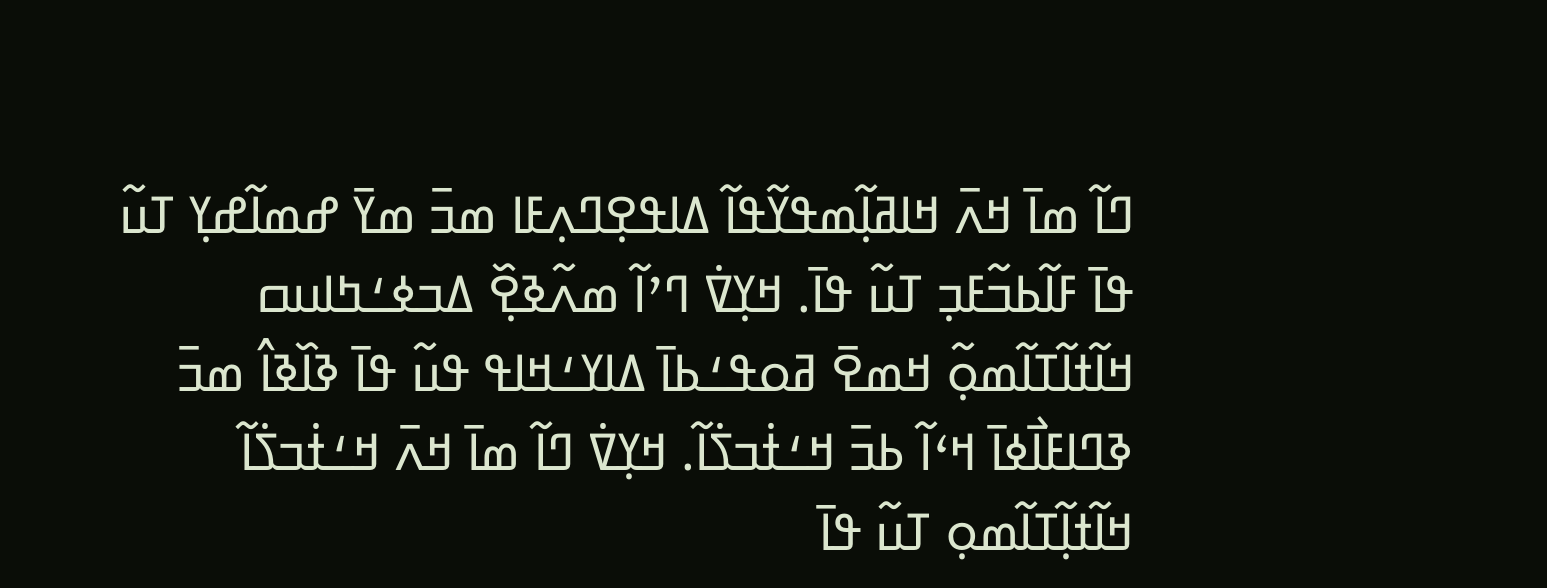ߣߊ߬ ߘߊ߫ ߞߍ߫ ߞߊߥߊ߲߬ߘߟߌ߬ߟߊ߬ ߡߊߟߐ߲ߣߍ߲ߓߊ ߘߏ߫ ߘߌ߫ ߝߘߊ߬ߝߌ߲ ߠߎ߬ ߟߊ߫ ߓߊ߬ߕߏ߬ߓߏ߲ ߠߎ߬ ߟߊ߫. ߞߌ߲ߜ߭ ߣߴߊ߬ ߘߍ߬ߢߐ߲߰ ߡߏߦߑߤߊߎߛ ߞߊ߬ߙߊ߬ߠߊ߬ߘߋ߲߬ ߞߘߐ߫ ߥߋߟߑߕߊ߫ ߡߊߌߑߞߊߟ ߟߎ߬ ߟߊ߫ ߢߊ߰ߢߊ߮ ߘߏ߫ ߢߣߊߓߊ߯ߦߊ߫ ߞߵߊ߬ ߕߏ߫ ߞߑߙ߭ߏߖ߭ߊ߬. ߞߌ߲ߜ߭ ߣߊ߬ ߘߊ߫ ߞߍ߫ ߞߑߙ߭ߏߖ߭ߊ߬ ߞߊ߬ߙߊ߲߬ߠߊ߬ߘߋ߲ ߠߎ߬ ߟߊ߫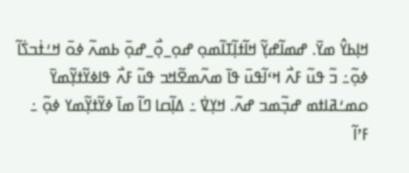ߞߊ߲ߕߌ߮ ߘߌ߫. ߝߘߊ߬ߝߌ߲߬ ߞߊ߬ߙߊ߲߬ߠߊ߬ߘߋ߲ ߝߋ߲_ߋ߲߯_ߝߋ߲߫ ߕߘߍ߬ ߦߋ߫ ߞߑߙ߭ߏߖ߭ߊ߬ ߦߋ߲߬߸ ߏ߬ ߟߎ߬ ߓߍ߯ ߞߵߊ߬ߟߎ߫ ߟߊ߫ ߘߍ߬ߘߐ߬ߞߏ ߟߎ߬ ߓߍ߯ ߟߊߦߌ߬ߙߌ߲߬ߘߌ߫ ߋߘߑߥߊߙߘ ߝߏ߲߬ߘߏ ߝߍ߬. ߞߌ߲ߜ߭ ߸ ߡߊ߲߬ߛߊ ߣߊ߬ ߘߊ߫ ߦߌ߬ߙߌ߲߬ߘߌ ߦߋ߲߬ ߸ ߓߴߊ߬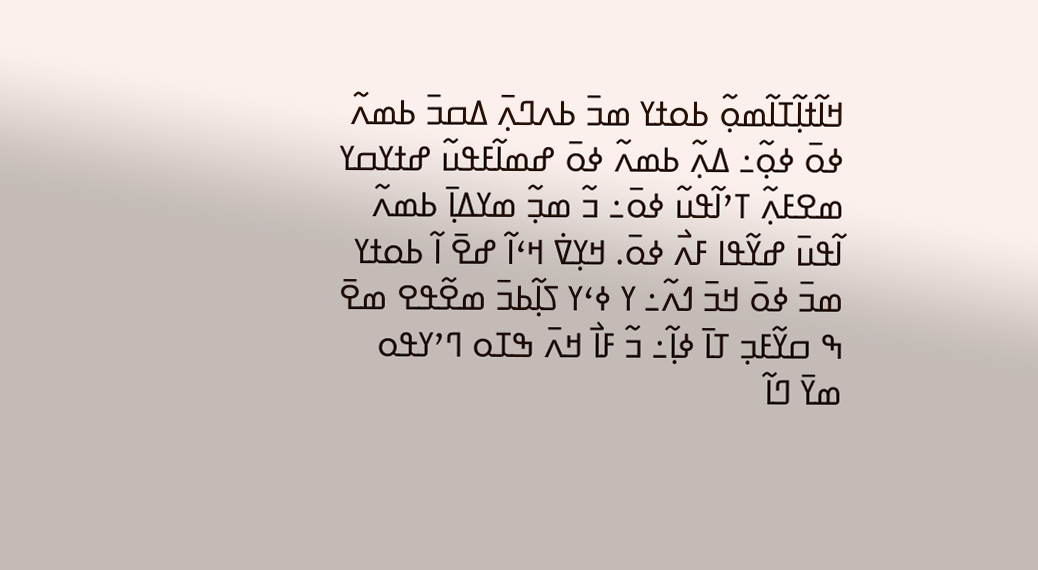ߞߊ߬ߙߊ߲߬ߠߊ߬ߘߋ߲߬ ߕߋߙߌ ߘߏ߫ ߕߍߣߍ߲߫ ߡߛߏ߫ ߕߘߍ߬ ߦߋ߫ ߦߋ߲߬߸ ߡߍ߲߬ ߕߘߍ߬ ߦߋ߫ ߝߘߊ߬ߓߟߎ߬ ߝߙߌߛߌ ߘߐߓߍ߲߬ ߠߴߊ߬ߟߎ߬ ߦߋ߫߸ ߏ߬ ߘߏ߲߬ ߘߌߡߊ߲߫ ߕߘߍ߬ ߊ߬ߟߎ߫ ߝߌ߬ߟߊ ߓߍ߯ ߦߋ߫. ߞߌ߲ߜ߭ ߞߵߊ߬ ߝߐ߫ ߊ߬ ߕߋߙߌ ߘߏ߫ ߦߋ߫ ߞߏ߫ ߗߍ߬߸ ߌ ߦߵߌ ߖߊ߲߬ߕߏ߫ ߘߐ߬ߟߐ ߘߐ߫ ߒ ߛߌ߬ߓߏ߲ ߠߊ߫ ߦߊ߲߬߸ ߏ߬ ߓߊ߯ ߞߍ߫ ߒߠߋ ߣߴߌߟߋ ߘߌ߫ ߣߊ߬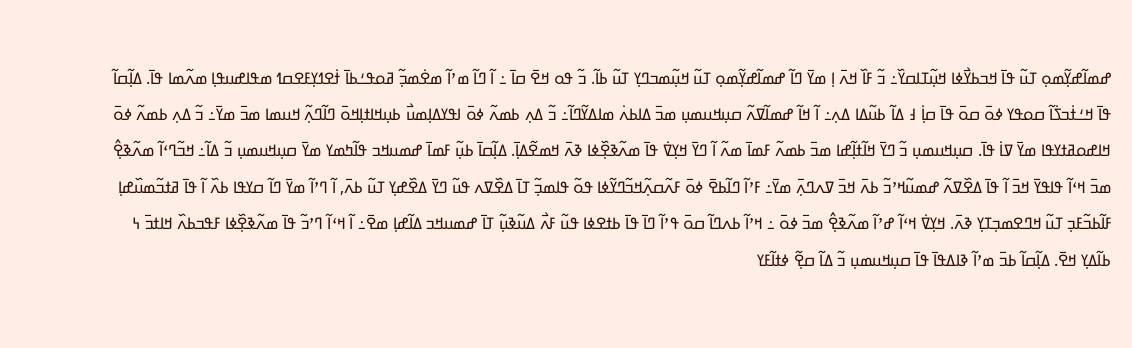ߝߘߊ߬ߝߌ߲߬ߘߋ߲ ߠߎ߬ ߟߊ߫ ߞߏߕߌ߯ߦߊ ߞߎ߲߬ߠߊߛߌ߰߸ ߏ߬ ߓߊ߰ ߞߍ߫ ߊ߲ ߘߌ߫ ߣߊ߬ ߝߘߊ߬ߝߌ߲߬ߘߋ߲ ߠߎ߬ ߞߎ߲߬ߘߏߣߌ߲ ߠߎ߬ ߕߊ߬. ߏ߬ ߟߋ ߞߐ߫ ߛߊ߫ ߸ ߊ߬ ߣߊ߬ ߘߴߊ߬ ߘߐ߭ߘߏ߲߬ ߥߋߟߑߕߊ߫ ߙ߭ߐߗߌ߲ߓߐߛߗ ߘߟߊߝߎߟߊ߲ ߘߍ߬ߘߊ ߟߊ߫. ߡߊ߲߬ߛߊ߬ ߟߊ߫ ߞߑߙ߭ߏߖ߭ߊ߬ ߛߋߟߌ ߦߋ߫ ߛߋ߫ ߟߊ߫ ߛߊ߲߭ ߃ ߡߊ߬ ߕߎ߬ߡߊ ߡߍ߲߸ ߊ߬ ߞߊ߬ ߝߘߊ߬ߜߍ߬ ߛߎ߲ߞߎߘߎ߲ ߘߏ߫ ߡߊߕߍ߭ ߘߊߡߌ߬ߣߊ߬߸ ߏ߬ ߡߍ߲ ߕߘߍ߬ ߦߋ߫ ߊߟߌߡߊ߲ߘߎ߯ ߕߎ߲ߞߊߙߊ߲ߞߋ߫ ߣߊ߬ߣߍ߲߬ ߞߎߘߊ ߘߏ߫ ߘߌ߫߸ ߏ߬ ߡߍ߲ ߕߘߍ߬ ߦߋ߫ ߞߊߝߋߥߙߌߟߊ ߘߌ߫ ߜߊ߭ ߟߊ߫. ߛߎ߲ߞߎߘߎ߲ ߏ߬ ߣߌ߫ ߞߊ߬ߙߊ߲߬ߝߊ ߘߏ߫ ߕߘߍ߬ ߓߘߊ߫ ߘߍ߬ ߊ߬ ߣߌ߫ ߞߌ߲ߜ߭ ߟߊ߫ ߘߍ߬ߢߐ߲߰ߦߊ ߢߍ߫ ߞߘߐ߬ߡߊ߲߫. ߡߊ߲߬ߛߊ߫ ߕߎ߲߬ ߓߘߊ߫ ߝߘߎߞߏ ߟߊ߬ߤߘߌ ߘߌ߫ ߛߎ߲ߞߎߘߎ߲ ߏ߬ ߡߊ߬߸ ߞߏ߬ߣߵߊ߬ ߘߍ߬ߢߐ߲߮ ߘߏ߫ ߞߵߊ߬ ߟߊߟߌ߫ ߞߏ߫ ߊ߬ ߟߊ߫ ߡߐ߰ߜߍ߬ ߝߘߎ߬ߞߴߏ߬ ߕߍ߫ ߞߏ߫ ߜߍߣߍ߲߫ ߘߌ߫߸ ߓߴߊ߬ ߣߊ߬ߕߐ߫ ߦߋ߫ ߓߍ߬ߛߍ߲߬ߞߏ߬ߣߌ߬ߦߊ ߟߋ߬ ߟߊߘߏ߲߬ ߠߊ߫ ߡߐ߰ߜߍ ߟߎ߬ ߣߌ߫ ߡߐ߰ߝߌ߲ ߠߎ߬ ߕߍ߫, ߊ߬ ߣߴߊ߬ ߘߌ߫ ߣߊ߬ ߛߌߟߊ ߕߍ߰ ߊ߬ ߟߊ߫ ߥߙߏ߬ߘߎ߰ߝߊ߲ ߓߊ߬ߕߏ߬ߓߏ߲ ߠߎ߬ ߞߣߐߘߏ߲ߠߌ߲ ߢߍ߫. ߞߌ߲ߜ߭ ߞߵߊ߬ ߝߴߊ߬ ߘߍ߬ߢߐ߲߮ ߘߏ߫ ߦߋ߫ ߸ ߞߴߊ߬ ߕߍߣߊ߬ ߛߋ߫ ߟߴߊ߬ ߣߊ߫ ߟߊ߫ ߕߙߐߦߊ ߟߎ߬ ߓߍ߯ ߡߎ߬ߢߎ߲߬ ߠߊ߫ ߝߘߎߞߏ ߡߊ߬ߝߊ߲ ߘߐ߫߸ ߊ߬ ߞߵߊ߬ ߣߴߏ߬ ߟߊ߫ ߘߍ߬ߢߐ߲߰ߦߊ ߓߟߏߕߍ߰ ߞߊߙߏ߫ ߆ ߕߊ߬ߡߌ߲ ߞߐ߫. ߡߊ߲߬ߛߊ߬ ߕߏ߫ ߘߴߊ߬ ߢߊߡߟߊ߫ ߟߊ߫ ߛߎ߲ߞߎߘߎ߲ ߏ߬ ߡߊ߬ ߛߐ߲߬ ߦߙߊ߬ߓߌ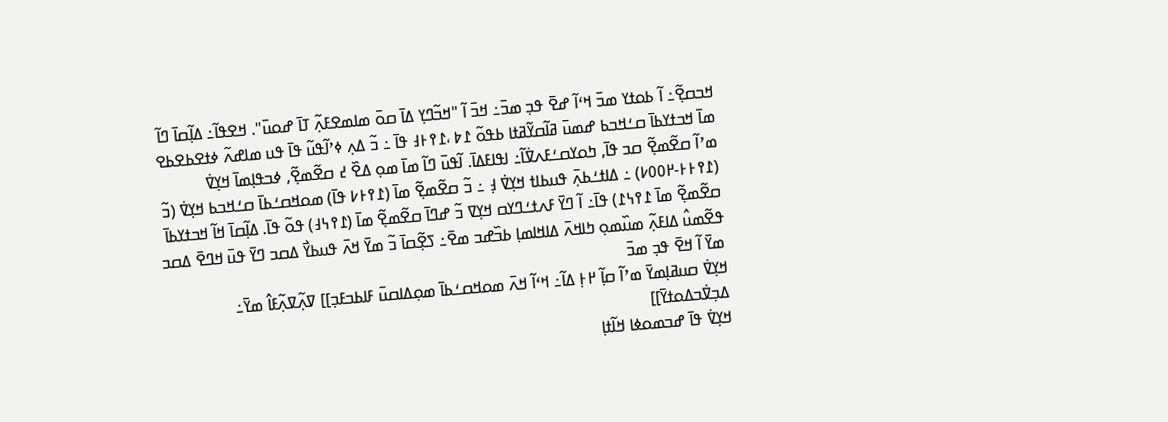ߞߏߛߐ߲߬߸ ߊ߬ ߕߋߙߌ ߘߏ߫ ߞߵߊ߬ ߝߐ߫ ߟߏ߲ ߘߏ߫߸ ߞߏ߫ ߊ߬ "ߞߏ߬ߣߌ߲ ߡߊ߫ ߛߋ߫ ߘߊߘߐߓߍ߲߬ ߠߊ߫ ߝߋߎ߫". ߞߐߟߊ߬߸ ߡߊ߲߬ߛߊ߫ ߣߊ߬ ߘߊ߫ ߞߏߙߌߕߊ߫ ߛߑߞߏߕ ߝߘߎ߫ ߥߊ߬ߛߌ߬ߥߙߊ ߕߟߋ߬ ߁߈ ،߁߉߅߃ ߟߊ߫ ߸ ߏ߬ ߡߍ߲ ߦߴߊ߬ߟߎ߬ ߟߊ߫ ߟߎ ߘߊߝߍ߬ ߦߙߐߕߐߕߐ ߘߴߊ߬ ߛߐ߬ߘߐ߲߬ ߛߏ ߟߊ߫, ߤߋߌߛߑߓߍߜ߭ߊ߬߸ ߊߟߊߓߡߊ߫. ߊ߬ߟߎ߫ ߣߊ߬ ߘߊ߫ ߘߋ߲ ߡߐ߰ ߄ ߛߐ߬ߘߐ߲߬, ߦߏߟߊ߲ߘߊ߫ ߞߌ߲ߜ߭ (߁߉߅߅-߂߀߀߇) ߸ ߡߊߙߑߕߍ߲߫ ߟߎߕߊߙ ߞߌ߲ߜ߭ ߃߲ ߸ ߏ߬ ߛߐ߬ߘߐ߲߬ ߘߊ߫ (߁߉߅߇ ߟߊ߫) ߘߋߞߛߑߕߊ߫ ߛߑߞߏߕ ߞߌ߲ߜ߭ (ߏ߬ ߛߐ߬ߘߐ߲߬ ߘߊ߫ ߁߉߆߁) ߟߊ߫߸ ߊ߬ ߣߌ߫ ߓߍߙߑߣߌߛ ߞߌ߲ߜ ߏ߬ ߝߣߊ߫ ߛߐ߬ߘߐ߲߬ ߘߊ߫ (߁߉߆߃) ߟߋ߬ ߟߊ߫. ߡߊ߲߬ߛߊ߫ ߞߊ߬ ߞߏߙߌߕߊ߫ ߟߐ߬ߘߎ߮ ߡߊߓߍ߲߬ ߘߎ߰ߘߋ߲ ߤߊߞߍ߫ ߡߊߞߊߘߊ߲ ߕߏ߰ߝߏ ߘߐ߫߸ ߖߐ߲߬ߛߊ߫ ߏ߬ ߘߌ߫ ߞߍ߫ ߟߎߕߌ߯ ߡߛߏ ߣߌ߫ ߟߎ߫ ߞߣߐ߫ ߡߛߏ ߘߌ߫ ߊ߬ ߞߐ߫ ߟߏ߲ ߘߏ߫
ߞߌ߲ߜ߭ ߛߎߥߊ߲ߘߌ߫ ߘߴߊ߬ ߛߊ߲߬ ߂߅߲ ߡߊ߬߸ ߞߵߊ߬ ߞߍ߫ ߘߋߞߛߑߕߊ߫ ߘߋ߲ߡߊߛߎ߫ ߓߊߕߏߓߏ߲]] ߜߍ߲߬ߜߍ߲߬ߓߊ߮ ߘߌ߫߸ ߡߏ߲ߜ߭ߏߡߋߙߌ߫]]
ߞߌ߲ߜ߭ ߟߊ߫ ߝߏߘߋߦߊ ߞߊ߬ߙߊ߲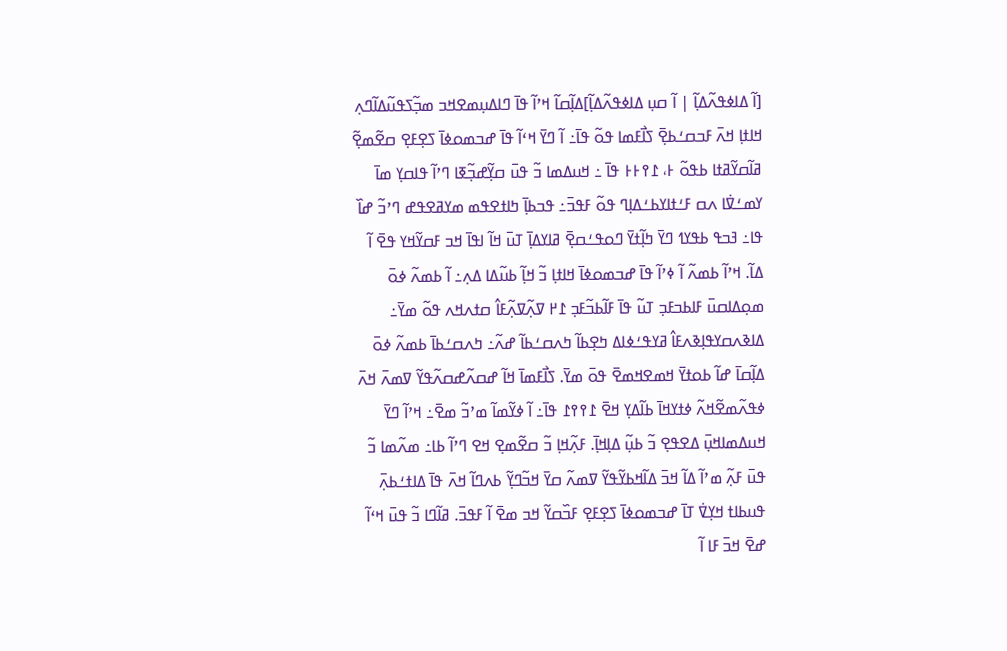[ߊ߬ ߡߊߦߟߍ߬ߡߊ߲߬ | ߊ߬ ߛߎ߲ ߡߊߦߟߍ߬ߡߊ߲߬]ߡߊ߲߬ߛߊ߬ ߞߴߊ߬ ߟߊ߫ ߣߊߡߎ߲ߘߐߞߏ ߘߏ߲߬ߖߟߎ߬ߡߊ߬ߣߍ߲ ߞߊߙߊ߲ ߞߍ߫ ߓߏߛߑߕߐ߲߫ ߖߊ߯ߓߘߊ ߟߋ߬ ߟߊ߫߸ ߊ߬ ߣߌ߫ ߞߵߊ߬ ߟߊ߫ ߝߏߘߋߦߊ߫ ߖߐ߲ߓߐ߲ ߛߐ߬ߘߐ߲߬ ߥߊ߬ߛߌ߬ߥߙߊ ߕߟߋ߬ ߅، ߁߉߅߅ ߟߊ߫ ߸ ߞߎߡߘߊ ߏ߬ ߟߎ߫ ߛߌ߲߬ߝߏ߲߬ߧߊ ߣߴߊ߬ ߟߊߛߌ߲ ߘߊ߫ ߌߘߑߜ߭ߊ ߍߛ ߓߑߙߊߌߕߑߡߊ߲ߣ ߟߋ߬ ߓߟߏ߫߸ ߟߏߕߊ߲߫ ߤߊߙߐߟߘ ߘߌߥߐߟߝ ߣߴߏ߬ ߝߊ߰ ߟߊ߸ ߔߏߟ ߕߟߌߗ ߣߌ߫ ߤߊ߲߬ߙߌ߫ ߣߋߟߑߛߐ߲߫ ߥߊߌߡߊ߲߫ ߠߎ߫ ߞߊ߬ ߊߟߊ߫ ߞߏ ߓߛߌ߬ߞߌ ߟߐ߫ ߊ߬ ߡߊ߬. ߞߴߊ߬ ߕߘߍ߬ ߊ߬ ߦߴߊ߬ ߟߊ߫ ߝߏߘߋߦߊ߫ ߞߊߙߊ߲ ߏ߬ ߞߊ߲߬ ߕߎ߬ߡߊ ߡߍ߲߸ ߊ߬ ߕߘߍ߬ ߦߋ߫ ߘߋ߲ߡߊߛߎ߫ ߓߊߕߏߓߏ߲ ߠߎ߬ ߟߊ߫ ߓߊ߬ߕߏ߬ߓߏ߲ ߁߂ ߜߍ߲߬ߜߍ߲߬ߓߊ߮ ߛߙߍߞߍ ߟߋ߬ ߘߌ߫߸ ߡߊߢߍߛߌߟߊ߲ߢߍߓߊ߮ ߥߌߟߑߦߊߡ ߤߐ߲ߕߊ߬ ߤߍߛߑߕߊ߬ ߝߍ߬߸ ߤߍߛߑߕߊ߫ ߕߘߍ߬ ߦߋ߫ ߡߊ߲߬ߛߊ߫ ߝߊ߬ ߕߋߙߌ߫ ߞߘߐߞߘߐ߫ ߟߋ߫ ߘߌ߫. ߖߊ߯ߓߘߊ߫ ߞߊ߬ ߝߛߍ߬ߝߛߍ߬ߟߌ߬ ߜߘߍ߫ ߞߍ߫ ߦߟߍ߬ߘߐ߬ߞߍ߬ ߦߙߌߞߊ߫ ߕߊ߬ߡߌ߲ ߞߐ߫ ߁߉߉߁ ߟߊ߫߸ ߊ߬ ߦߌ߬ߘߊ߬ ߘߴߏ߬ ߘߐ߫߸ ߞߴߊ߬ ߣߌ߫ ߞߎߡߘߊߞߎ߲߫ ߡߐߟߐ߲ ߏ߬ ߕߎ߲߬ ߡߊ߲ߞߊ߲߫. ߓߍ߲߬ߞߊ߲ ߏ߬ ߛߐ߬ߘߐ߲ ߞߐ ߣߴߊ߬ ߕߊ߸ ߘߍ߬ߘߊ ߏ߬ ߟߎ߫ ߓߍ߲߬ ߘߴߊ߬ ߡߊ߬ ߞߏ߫ ߡߊ߬ߞߕߌ߬ߟߌ߬ ߜߘߍ߬ ߛߌ߫ ߞߏ߬ߣߌ߲߬ ߕߍߣߊ߬ ߞߍ߫ ߟߊ߫ ߡߊߙߑߕߍ߲߫ ߟߎߕߊߙ ߞߌ߲ߜ߭ ߠߊ߫ ߝߏߘߋߦߊ߫ ߖߐ߲ߓߐ߲ ߓߏ߰ߛߌ߬ ߞߏ ߘߐ߫ ߊ߬ ߓߟߏ߫. ߥߊ߬ߣߊ ߏ߬ ߟߎ߫ ߞߵߊ߬ ߝߐ߫ ߞߏ߫ ߓߊ ߊ߬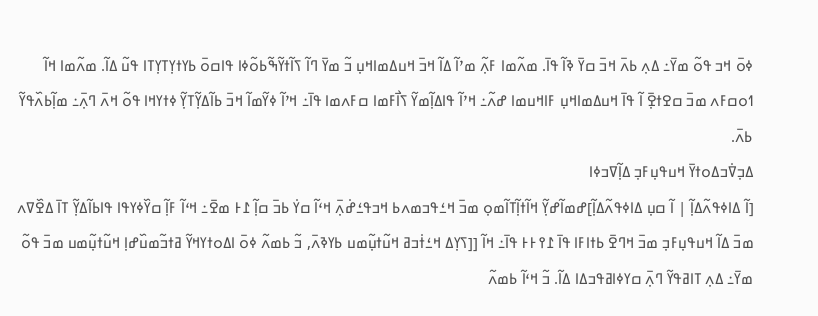ߦߋ߫ ߞߏ ߟߋ߬ ߘߌ߫߸ ߡߍ߲ ߕߍ߫ ߞߏ߫ ߛߌ߫ ߢߊ߬ ߟߊ߫. ߘߍ߬ߘߊ ߓߍ߲߬ ߘߴߊ߬ ߡߊ߬ ߞߏ߫ ߞߎߡߘߊߞߎ߲ ߏ߬ ߘߌ߫ ߣߊ߬ ߖߊ߬ߙߌ߬ߒ߬ߕߋ߬ߦߊ ߟߊߛߋ߫ ߕߌߙߌ߲ߠߌ߲ߠߊ ߟߎ߬ ߡߊ߬. ߘߍ߬ߘߊ ߞߊ߬ ߗߋߛߓߍ ߘߏ߫ ߛߐߙߐ߲߫ ߊ߬ ߟߊ߫ ߞߎߡߘߊߞߎ߲ ߓߊߞߎߘߊ ߝߍ߬߸ ߞߴߊ߬ ߟߊߡߊ߲߬ߘߌ߬ ߖߊ߯ߓߘߊ ߛߓߍߘߊ ߟߊ߫߸ ߞߴߊ߬ ߦߌ߬ߘߊ߬ ߞߏ߫ ߕߊ߬ߡߌ߲߬ߠߌ߲߬ ߦߙߌߞߊ ߟߋ߬ ߞߍ߫ ߣߍ߲߫߸ ߘߊ߲߬ߕߍ߰ߟߌ߬ ߕߍ߫.
ߡߏ߲ߜ߭ߏߡߋߙߌ߫ ߞߎߟߎ߲ߓߏ߲ ߡߊ߲߬ߜߏߦߊ
[ߊ߬ ߡߊߦߟߍ߬ߡߊ߲߬ | ߊ߬ ߛߎ߲ ߡߊߦߟߍ߬ߡߊ߲߬]ߝߘߊ߬ߝߌ߲߬ ߞߊ߬ߙߊ߲߬ߠߊ߬ߘߋ߲ ߘߏ߫ ߞߑߟߏߘߍߕ ߞߏߟߑߝ߭ߍ߲߫ ߞߵߊ߬ ߛߌ߭ ߕߏ߫ ߛߊ߲߬ ߁߅ ߘߐ߫߸ ߞߵߊ߬ ߓߊ߲߬ ߛߌ߰ߦߌߟߊ ߟߊߕߊ߬ߡߌ߲߬ ߠߊ߫ ߡߐ߰ߜߍ ߘߏ߫ ߡߊ߬ ߞߎߟߎ߲ߓߏ߲ ߘߏ߫ ߞߣߐ߫ ߕߙߊߓߊ ߟߊ߫ ߁߉߅߅ ߟߊ߫߸ ߞߊ߬ [[ߖߌ߲ߡ ߞߑߙ߭ߏߥ ߞߎ߬ߙߎ߲߬ߘߎ ߕߌߢߍ߫, ߏ߬ ߕߘߍ߬ ߦߋ߫ ߊߡߋߙߌߞߌ߬ ߥߙߏ߬ߘߎ߰ߝߊ߲ ߞߎ߬ߙߎ߲߬ߘߎ ߘߏ߫ ߟߋ߬ ߘߌ߫߸ ߡߍ߲ ߠߊߥߟߌ߬ ߣߍ߲߫ ߛߌߦߊߥߟߏߡߊ ߡߊ߬. ߏ߬ ߞߵߊ߬ ߕߘߍ߬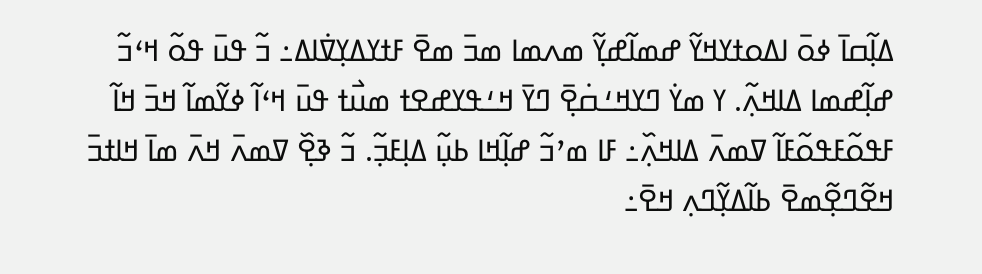ߡߊ߲߬ߛߊ߫ ߦߋ߫ ߊߡߋߙߌߞߌ߬ ߝߘߊ߬ߝߌ߲߬ ߘߍߘߊ ߘߏ߫ ߘߐ߫ ߓߙߌߡߌ߲ߜ߭ߊߡ߸ ߏ߬ ߟߎ߫ ߟߋ߬ ߞߵߏ߬ ߝߊ߲߬ߝߘߊ ߡߊߞߍ߲߬. ߌ ߘߌ߭ ߣߌߞߑߛ߭ߐ߲߫ ߣߌ߫ ߞߑߟߌߝߐߙ ߘߎ߯ߙ ߟߎ߫ ߞߵߊ߬ ߦߌ߬ߘߊ߬ ߞߏ߫ ߞߊ߬ ߓߟߋ߬ߓߟߋ߬ߓߊ߬ ߜߘߍ߫ ߡߊߞߍ߲߰߸ ߓߊ ߘߴߏ߬ ߝߊ߲߬ߞߊ ߕߎ߲߬ ߡߊ߲ߓߏ߲߬. ߏ߬ ߢߐ߲߰ ߜߘߍ߫ ߞߍ߫ ߘߊ߫ ߞߊߙߏ߫ ߞߐ߬ߣߐ߲߬ߘߐ߫ ߕߊ߬ߡߌ߲߬ߣߍ߲ ߞߐ߫߸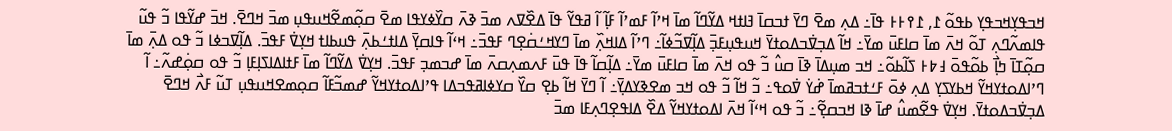ߞߏߟߌ߲ߞߏߟߌ߲ ߕߟߋ߬ ߁, ߁߉߅߅ ߟߊ߫߸ ߡߍ߲ ߘߐ߫ ߣߌ߫ ߙߏߛߊ߫ ߔߊߙߞ ߡߌ߬ߣߊ߬ ߘߊ߫ ߞߴߊ߬ ߓߘߴߊ߬ ߓߊ߲߬ ߊ߬ ߥߟߌ߬ ߟߊ߫ ߡߐ߰ߜߍ ߘߏ߫ ߢߍ߫ ߛߌ߰ߦߌߟߊ ߘߐ߫ ߛߋ߲߬ߘߐ߬ߞߎߟߎ߲ ߘߏ߫ ߞߣߐ߫. ߞߏ߫ ߝߌ߬ߟߊ ߏ߬ ߟߎ߬ ߟߊߘߍ߬ߣߍ߲ ߠߋ߬ ߞߍ߫ ߘߊ߫ ߛߊߓߎ߫ ߘߌ߫߸ ߞߊ߬ ߡߏ߲ߜ߭ߏߡߋߙߌ߫ ߞߎߟߎ߲ߓߏ߲߫ ߡߊ߲߬ߜߏ߬ߦߊ߬߸ ߣߴߊ߬ ߡߊߞߍ߲߰ ߘߊ߫ ߣߌߞߑߛ߭ߐ߲ߣ ߓߟߏ߫߸ ߞߵߊ߬ ߟߊߛߌ߲߫ ߡߊߙߑߕߍ߲߫ ߟߎߕߊߙ ߞߌ߲ߜ߭ ߓߟߏ߫. ߡߊ߲߬ߜߏߦߊ ߏ߬ ߟߋ ߡߍ߲߫ ߘߊ߫ ߛߋ߲߬ߠߊ߫ ߤߊ߲߯ ߕߋ߬ߟߋ߫ ߃߈߅ ߖߊ߬ߕߋ߬߸ ߞߏ ߘߎ߲ߡߊ߫ ߢߊ߫ ߛߎ߮ ߏ߬ ߟߋ ߞߍ߫ ߘߊ߫ ߛߊߓߎ߫ ߘߌ߫߸ ߡߊ߲߬ߛߊ߬ ߟߊ߫ ߟߎ߫ ߓߍߘߍ߲ߛߍ߫ ߘߊ߫ ߝߏߘߏ߲ ߓߟߏ߫. ߞߌ߲ߜ߭ ߡߌ߬ߣߊ߬ ߘߊ߫ ߓߙߊߡߊߖߊ߲ߓߊ߲ ߏ߬ ߟߋ ߛߋ߲߭ߝߍ߬߸ ߊ߬ ߣߴߊߡߋߙߌߞߌ߬ ߞߕߌߖߌ߲ ߡߍ߲ ߦߋ߫ ߓߑߙߏߥߘߊ߫ ߝ߭ߌ߭ ߜ߭ߋߟ߸ ߏ߬ ߞߊ߬ ߏ߬ ߟߋ ߞߏ ߘߐߢߌߡߌ߲߫߸ ߊ߬ ߣߌ߫ ߞߊ߬ ߕߐ߲ ߛߌ߰ ߛߌߦߊߥߟߏߡߊ ߟߴߊߡߋߙߌߞߌ߬ ߝߘߏ߬ߓߊ߬ ߛߋ߲ߘߐߞߎߟߎ߲ ߠߎ߬ ߓߍ߯ ߞߣߐ߫ ߡߏ߲ߜ߭ߏߡߋߙߌ߫. ߞߌ߲ߜ߭ ߟߐ߬ߘߎ߮ ߝߊ߫ ߢߊ ߞߏߛߐ߲߬߸ ߏ߬ ߟߋ ߞߵߊ߬ ߞߍ߫ ߊߡߋߙߌߞߌ߬ ߡߐ߰ ߡߊߟߐ߲ߣߍ߲ߓߊ ߘߏ߫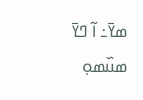ߘߌ߫߸ ߊ߬ ߣߌ߫ ߘߎ߰ߘߋ߲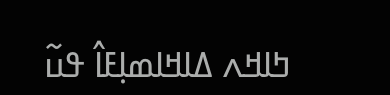ߤߊߞߍ ߡߊߞߊߘߊ߲ߓߊ߮ ߟߎ߬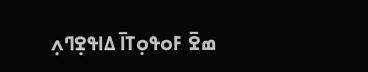ߘߐ߫ ߓߋߟߋ߲ߠߊ߫ ߡߊߟߐ߲ߣߍ߲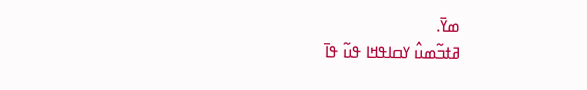ߘߌ߫.
ߥߙߏ߬ߘߎ߮ ߌߛߊߟߞߊ ߟߎ߬ ߟߊ߫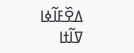ߡߐ߰ߓߊ߬ߦߊ ߜߊ߬ߙߊ